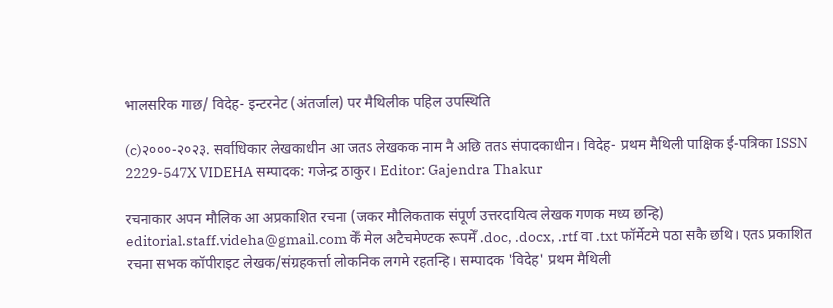भालसरिक गाछ/ विदेह- इन्टरनेट (अंतर्जाल) पर मैथिलीक पहिल उपस्थिति

(c)२०००-२०२३. सर्वाधिकार लेखकाधीन आ जतऽ लेखकक नाम नै अछि ततऽ संपादकाधीन। विदेह- प्रथम मैथिली पाक्षिक ई-पत्रिका ISSN 2229-547X VIDEHA सम्पादक: गजेन्द्र ठाकुर। Editor: Gajendra Thakur

रचनाकार अपन मौलिक आ अप्रकाशित रचना (जकर मौलिकताक संपूर्ण उत्तरदायित्व लेखक गणक मध्य छन्हि) editorial.staff.videha@gmail.com केँ मेल अटैचमेण्टक रूपमेँ .doc, .docx, .rtf वा .txt फॉर्मेटमे पठा सकै छथि। एतऽ प्रकाशित रचना सभक कॉपीराइट लेखक/संग्रहकर्त्ता लोकनिक लगमे रहतन्हि। सम्पादक 'विदेह' प्रथम मैथिली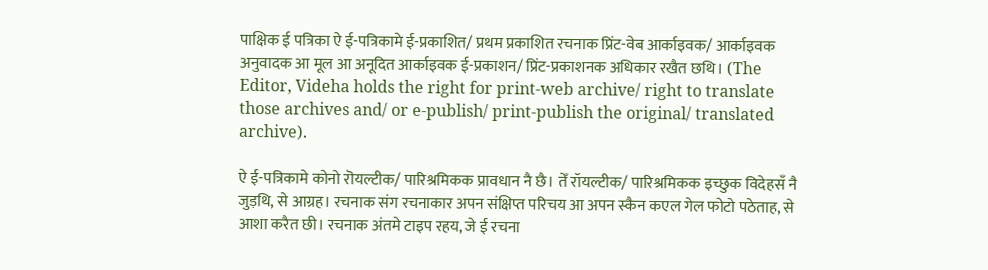पाक्षिक ई पत्रिका ऐ ई-पत्रिकामे ई-प्रकाशित/ प्रथम प्रकाशित रचनाक प्रिंट-वेब आर्काइवक/ आर्काइवक अनुवादक आ मूल आ अनूदित आर्काइवक ई-प्रकाशन/ प्रिंट-प्रकाशनक अधिकार रखैत छथि। (The Editor, Videha holds the right for print-web archive/ right to translate those archives and/ or e-publish/ print-publish the original/ translated archive).

ऐ ई-पत्रिकामे कोनो रॊयल्टीक/ पारिश्रमिकक प्रावधान नै छै। तेँ रॉयल्टीक/ पारिश्रमिकक इच्छुक विदेहसँ नै जुड़थि, से आग्रह। रचनाक संग रचनाकार अपन संक्षिप्त परिचय आ अपन स्कैन कएल गेल फोटो पठेताह, से आशा करैत छी। रचनाक अंतमे टाइप रहय, जे ई रचना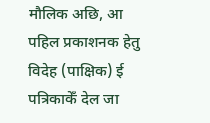मौलिक अछि, आ पहिल प्रकाशनक हेतु विदेह (पाक्षिक) ई पत्रिकाकेँ देल जा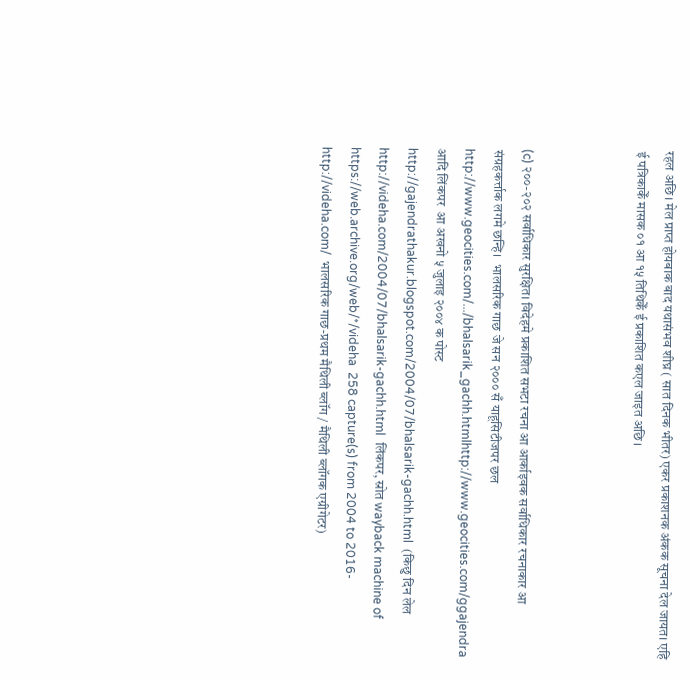रहल अछि। मेल प्राप्त होयबाक बाद यथासंभव शीघ्र ( सात दिनक भीतर) एकर प्रकाशनक अंकक सूचना देल जायत। एहि ई पत्रिकाकेँ मासक ०१ आ १५ तिथिकेँ ई प्रकाशित कएल जाइत अछि।



(c) २००-२०२ सर्वाधिकार सुरक्षित। विदेहमे प्रकाशित सभटा रचना आ आर्काइवक सर्वाधिकार रचनाकार आ संग्रहकर्त्ताक लगमे छन्हि।  भालसरिक गाछ जे सन २००० सँ याहूसिटीजपर छल http://www.geocities.com/.../bhalsarik_gachh.htmlhttp://www.geocities.com/ggajendra  आदि लिंकपर  आ अखनो ५ जुलाइ २००४ क पोस्ट http://gajendrathakur.blogspot.com/2004/07/bhalsarik-gachh.html  (किछु दिन लेल http://videha.com/2004/07/bhalsarik-gachh.html  लिंकपर, स्रोत wayback machine of https://web.archive.org/web/*/videha  258 capture(s) from 2004 to 2016- http://videha.com/  भालसरिक गाछ-प्रथम मैथिली ब्लॉग / मैथिली ब्लॉगक एग्रीगेटर)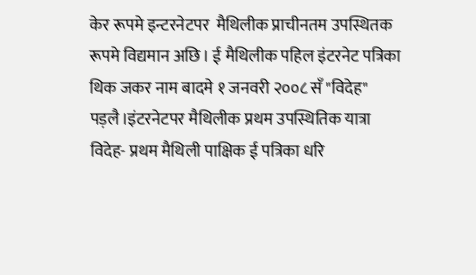केर रूपमे इन्टरनेटपर  मैथिलीक प्राचीनतम उपस्थितक रूपमे विद्यमान अछि। ई मैथिलीक पहिल इंटरनेट पत्रिका थिक जकर नाम बादमे १ जनवरी २००८ सँ "विदेह" पड़लै।इंटरनेटपर मैथिलीक प्रथम उपस्थितिक यात्रा विदेह- प्रथम मैथिली पाक्षिक ई पत्रिका धरि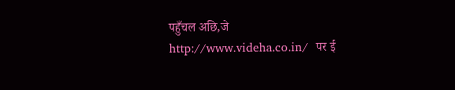पहुँचल अछि,जे http://www.videha.co.in/  पर ई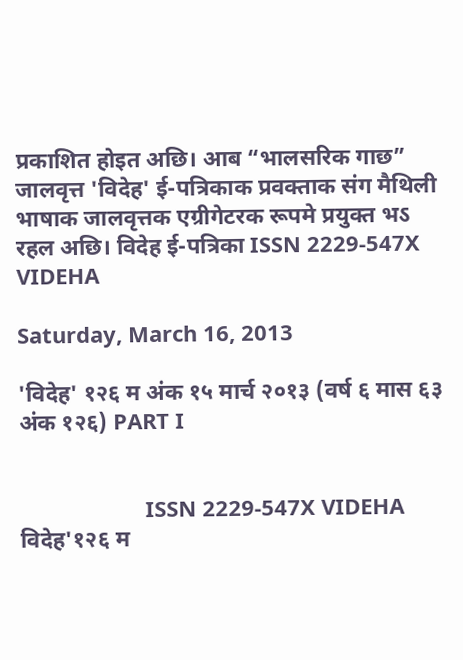प्रकाशित होइत अछि। आब “भालसरिक गाछ” जालवृत्त 'विदेह' ई-पत्रिकाक प्रवक्ताक संग मैथिली भाषाक जालवृत्तक एग्रीगेटरक रूपमे प्रयुक्त भऽ रहल अछि। विदेह ई-पत्रिका ISSN 2229-547X VIDEHA

Saturday, March 16, 2013

'विदेह' १२६ म अंक १५ मार्च २०१३ (वर्ष ६ मास ६३ अंक १२६) PART I


                     ISSN 2229-547X VIDEHA
विदेह'१२६ म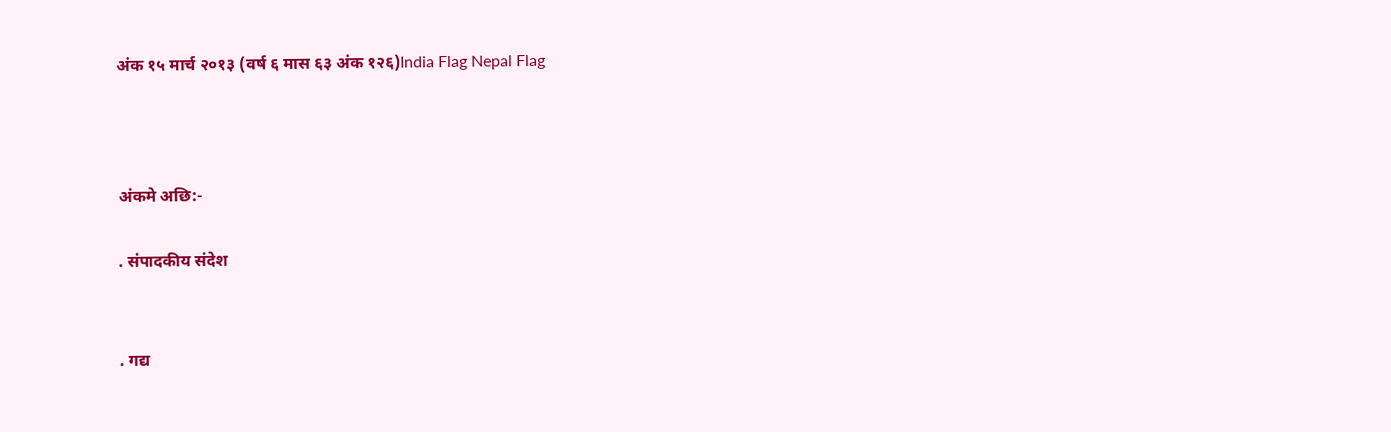अंक १५ मार्च २०१३ (वर्ष ६ मास ६३ अंक १२६)India Flag Nepal Flag



अंकमे अछि:-

. संपादकीय संदेश


. गद्य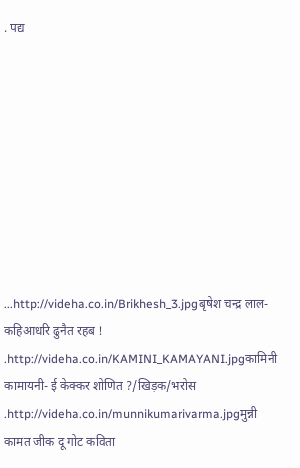. पद्य









...http://videha.co.in/Brikhesh_3.jpgबृषेश चन्द्र लाल- कहिआधरि ढुनैत रहब ! .http://videha.co.in/KAMINI_KAMAYANI.jpgकामिनी कामायनी- ई केक्कर शोणित ?/खिड़क/भरोस .http://videha.co.in/munnikumarivarma.jpgमुन्नी कामत जीक दू गोट कवि‍ता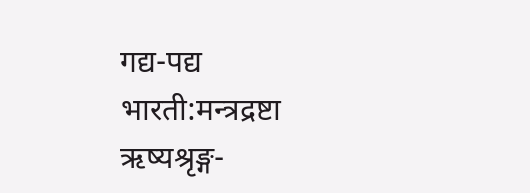गद्य-पद्य भारती:मन्त्रद्रष्टा ऋष्यश्रृङ्ग-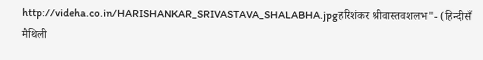http://videha.co.in/HARISHANKAR_SRIVASTAVA_SHALABHA.jpgहरिशंकर श्रीवास्तवशलभ"- (हिन्दीसँ मैथिली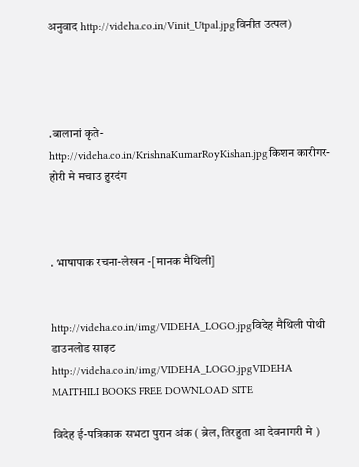अनुवाद http://videha.co.in/Vinit_Utpal.jpgविनीत उत्पल)




.बालानां कृते-http://videha.co.in/KrishnaKumarRoyKishan.jpgकिशन कारीगर- होरी मे मचाउ हुरदंग



. भाषापाक रचना-लेखन -[मानक मैथिली]


http://videha.co.in/img/VIDEHA_LOGO.jpgविदेह मैथिली पोथी डाउनलोड साइट
http://videha.co.in/img/VIDEHA_LOGO.jpgVIDEHA MAITHILI BOOKS FREE DOWNLOAD SITE

विदेह ई-पत्रिकाक सभटा पुरान अंक ( ब्रेल, तिरहुता आ देवनागरी मे )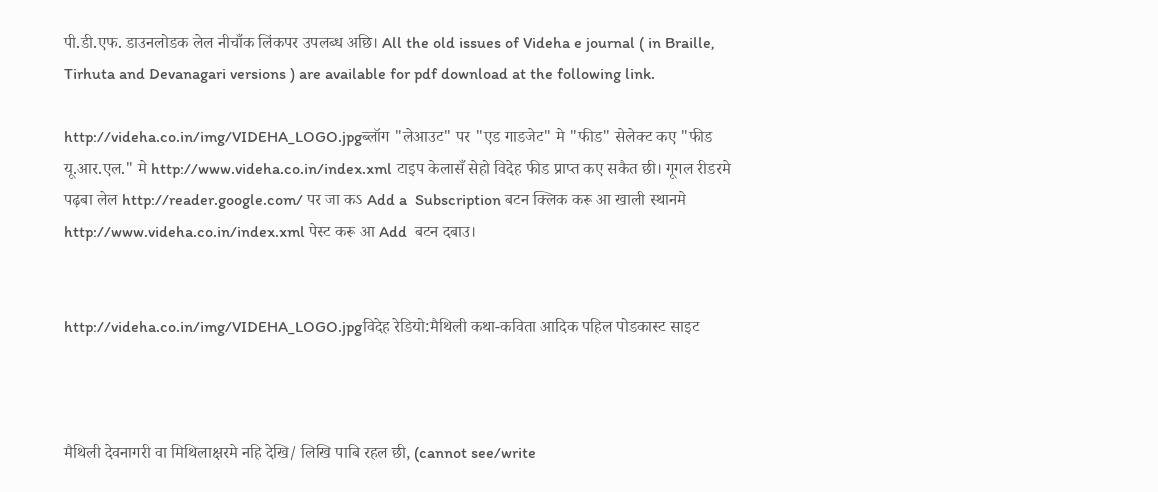पी.डी.एफ. डाउनलोडक लेल नीचाँक लिंकपर उपलब्ध अछि। All the old issues of Videha e journal ( in Braille, Tirhuta and Devanagari versions ) are available for pdf download at the following link.

http://videha.co.in/img/VIDEHA_LOGO.jpgब्लॉग "लेआउट" पर "एड गाडजेट" मे "फीड" सेलेक्ट कए "फीड यू.आर.एल." मे http://www.videha.co.in/index.xml टाइप केलासँ सेहो विदेह फीड प्राप्त कए सकैत छी। गूगल रीडरमे पढ़बा लेल http://reader.google.com/ पर जा कऽ Add a  Subscription बटन क्लिक करू आ खाली स्थानमे http://www.videha.co.in/index.xml पेस्ट करू आ Add  बटन दबाउ।


http://videha.co.in/img/VIDEHA_LOGO.jpgविदेह रेडियो:मैथिली कथा-कविता आदिक पहिल पोडकास्ट साइट



मैथिली देवनागरी वा मिथिलाक्षरमे नहि देखि/ लिखि पाबि रहल छी, (cannot see/write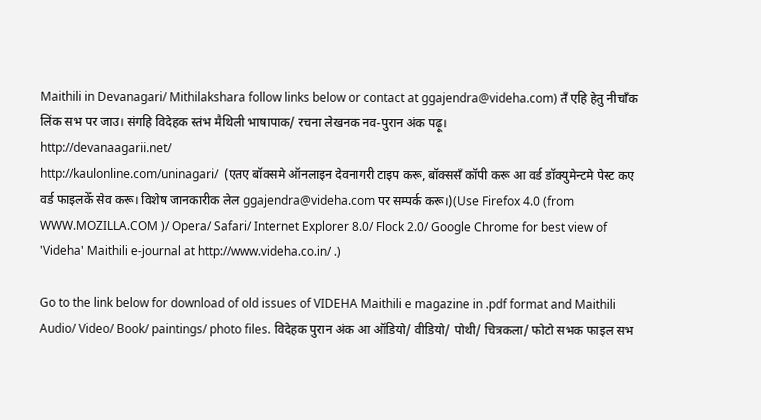Maithili in Devanagari/ Mithilakshara follow links below or contact at ggajendra@videha.com) तँ एहि हेतु नीचाँक लिंक सभ पर जाउ। संगहि विदेहक स्तंभ मैथिली भाषापाक/ रचना लेखनक नव-पुरान अंक पढ़ू।
http://devanaagarii.net/
http://kaulonline.com/uninagari/  (एतए बॉक्समे ऑनलाइन देवनागरी टाइप करू, बॉक्ससँ कॉपी करू आ वर्ड डॉक्युमेन्टमे पेस्ट कए वर्ड फाइलकेँ सेव करू। विशेष जानकारीक लेल ggajendra@videha.com पर सम्पर्क करू।)(Use Firefox 4.0 (from WWW.MOZILLA.COM )/ Opera/ Safari/ Internet Explorer 8.0/ Flock 2.0/ Google Chrome for best view of 'Videha' Maithili e-journal at http://www.videha.co.in/ .)

Go to the link below for download of old issues of VIDEHA Maithili e magazine in .pdf format and Maithili Audio/ Video/ Book/ paintings/ photo files. विदेहक पुरान अंक आ ऑडियो/ वीडियो/ पोथी/ चित्रकला/ फोटो सभक फाइल सभ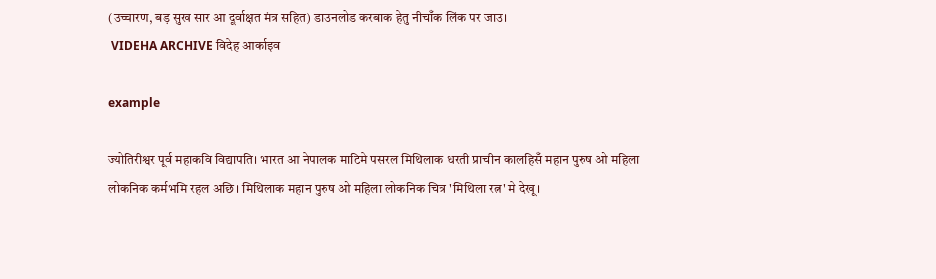(उच्चारण, बड़ सुख सार आ दूर्वाक्षत मंत्र सहित) डाउनलोड करबाक हेतु नीचाँक लिंक पर जाउ।
 VIDEHA ARCHIVE विदेह आर्काइव

example

ज्योतिरीश्वर पूर्व महाकवि विद्यापति। भारत आ नेपालक माटिमे पसरल मिथिलाक धरती प्राचीन कालहिसँ महान पुरुष ओ महिला लोकनिक कर्मभमि रहल अछि। मिथिलाक महान पुरुष ओ महिला लोकनिक चित्र 'मिथिला रत्न' मे देखू।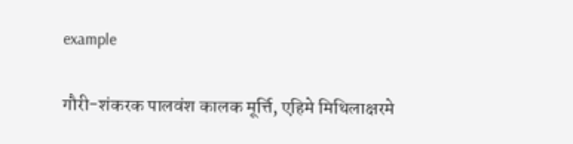example

गौरी-शंकरक पालवंश कालक मूर्त्ति, एहिमे मिथिलाक्षरमे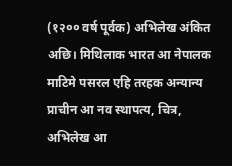(१२०० वर्ष पूर्वक) अभिलेख अंकित अछि। मिथिलाक भारत आ नेपालक माटिमे पसरल एहि तरहक अन्यान्य प्राचीन आ नव स्थापत्य, चित्र, अभिलेख आ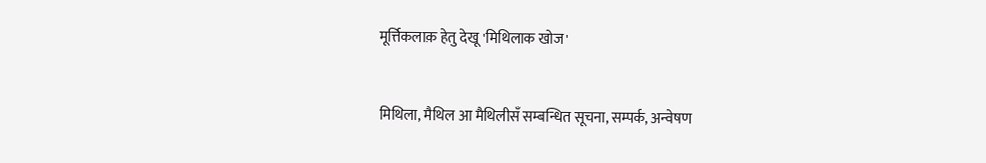मूर्त्तिकलाक़ हेतु देखू 'मिथिलाक खोज'


मिथिला, मैथिल आ मैथिलीसँ सम्बन्धित सूचना, सम्पर्क, अन्वेषण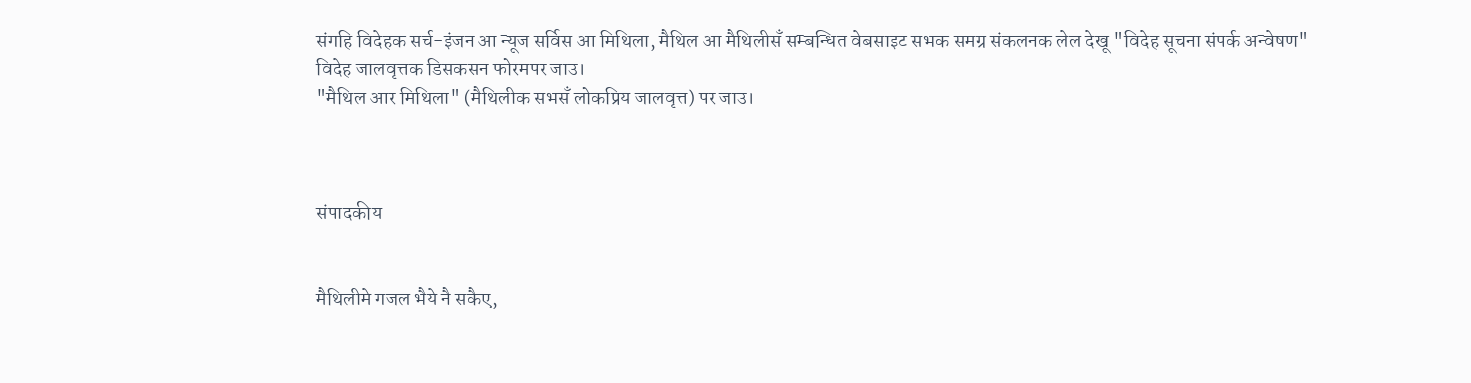संगहि विदेहक सर्च-इंजन आ न्यूज सर्विस आ मिथिला, मैथिल आ मैथिलीसँ सम्बन्धित वेबसाइट सभक समग्र संकलनक लेल देखू "विदेह सूचना संपर्क अन्वेषण"
विदेह जालवृत्तक डिसकसन फोरमपर जाउ।
"मैथिल आर मिथिला" (मैथिलीक सभसँ लोकप्रिय जालवृत्त) पर जाउ।



संपादकीय


मैथिलीमे गजल भैये नै सकैए,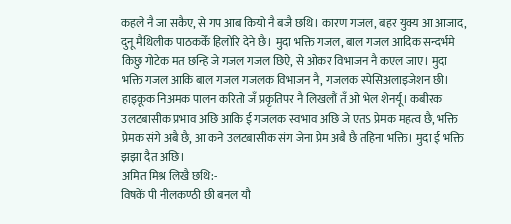कहले नै जा सकैए, से गप आब कियो नै बजै छथि। कारण गजल, बहर युक्य आ आजाद, दुनू मैथिलीक पाठककेँ हिलोरि देने छै। मुदा भक्ति गजल, बाल गजल आदिक सन्दर्भमे किछु गोटेक मत छन्हि जे गजल गजल छिऐ, से ओकर विभाजन नै कएल जाए। मुदा भक्ति गजल आकि बाल गजल गजलक विभाजन नै, गजलक स्पेसिअलाइजेशन छी। हाइकूक निअमक पालन करितो जँ प्रकृतिपर नै लिखलौं तँ ओ भेल शेनर्यू। कबीरक उलटबासीक प्रभाव अछि आकि ई गजलक स्वभाव अछि जे एतऽ प्रेमक महत्व छै, भक्ति प्रेमक संगे अबै छै, आ कने उलटबासीक संग जेना प्रेम अबै छै तहिना भक्ति। मुदा ई भक्ति झझा दैत अछि।
अमित मिश्र लिखै छथि:-
विषकें पी नीलकण्ठी छी बनल यौ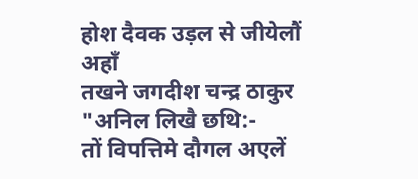होश दैवक उड़ल से जीयेलौं अहाँ
तखने जगदीश चन्द्र ठाकुर "अनिल लिखै छथि:-
तों विपत्तिमे दौगल अएलें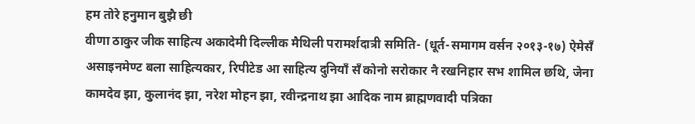हम तोरे हनुमान बुझै छी
वीणा ठाकुर जीक साहित्य अकादेमी दिल्लीक मैथिली परामर्शदात्री समिति- (धूर्त-समागम वर्सन २०१३-१७) ऐमेसँ असाइनमेण्ट बला साहित्यकार, रिपीटेड आ साहित्य दुनियाँ सँ कोनो सरोकार नै रखनिहार सभ शामिल छथि, जेना कामदेव झा, कुलानंद झा, नरेश मोहन झा, रवीन्द्रनाथ झा आदिक नाम ब्राह्मणवादी पत्रिका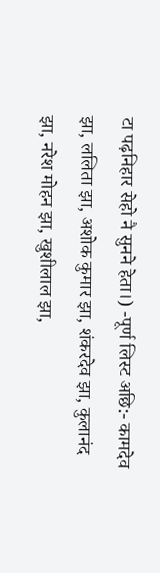टा पढ़निहार सेहो नै सुनने हेता।) -पूर्ण लिस्ट अछि:- कामदेव झा, ललिता झा, अशोक कुमार झा, शंकरदेव झा, कुलानंद झा, नरेश मोहन झा, खुशीलाल झा,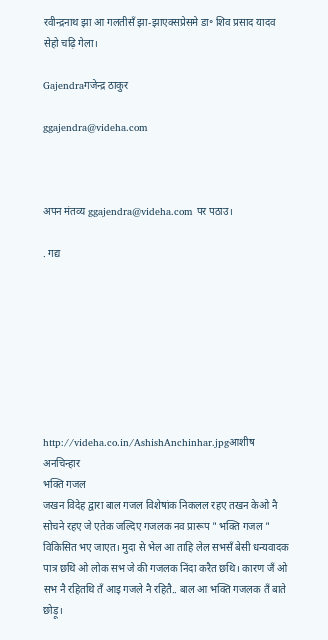रवीन्द्रनाथ झा आ गलतीसँ झा-झाएक्सप्रेसमे डा॰ शिव प्रसाद यादव सेहो चढ़ि गेला।

Gajendraगजेन्द्र ठाकुर

ggajendra@videha.com



अपन मंतव्य ggajendra@videha.com पर पठाउ।

. गद्य








http://videha.co.in/AshishAnchinhar.jpgआशीष अनचिन्हार
भक्ति गजल
जखन विदेह द्वारा बाल गजल विशेषांक निकलल रहए तखन केओ नै सोचने रहए जे एतेक जल्दिए गजलक नव प्रारूप " भक्ति गजल " विकिसित भए जाएत। मुदा से भेल आ ताहि लेल सभसँ बेसी धन्यवादक पात्र छथि ओ लोक सभ जे की गजलक निंदा करैत छथि। कारण जँ ओ सभ नै रहितथि तँ आइ गजले नै रहितै.. बाल आ भक्ति गजलक तँ बाते छोड़ू।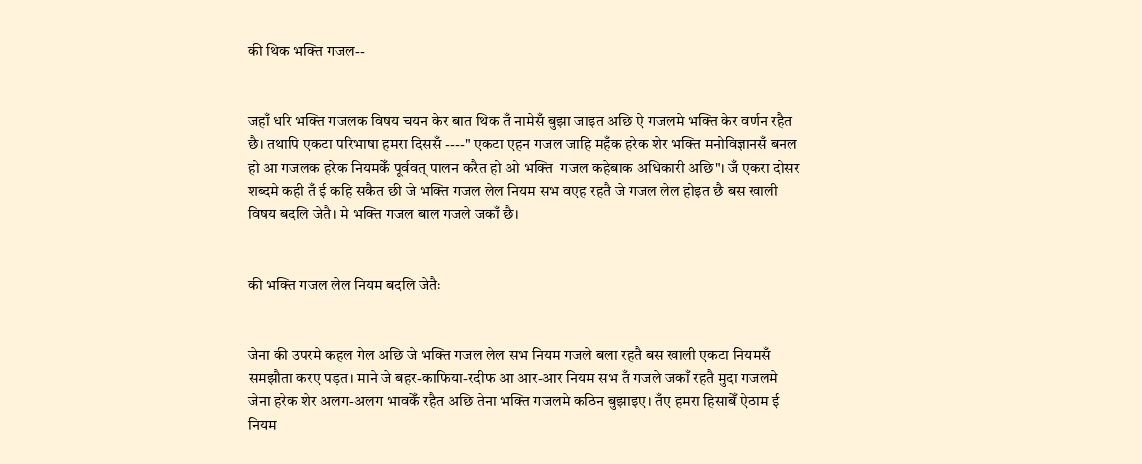की थिक भक्ति गजल--


जहाँ धरि भक्ति गजलक विषय चयन केर बात थिक तँ नामेसँ बुझा जाइत अछि ऐ गजलमे भक्ति केर वर्णन रहैत छै। तथापि एकटा परिभाषा हमरा दिससँ ----" एकटा एहन गजल जाहि महँक हरेक शेर भक्ति मनोविज्ञानसँ बनल हो आ गजलक हरेक नियमकेँ पूर्ववत् पालन करैत हो ओ भक्ति  गजल कहेबाक अधिकारी अछि"। जँ एकरा दोसर शब्दमे कही तँ ई कहि सकैत छी जे भक्ति गजल लेल नियम सभ वएह रहतै जे गजल लेल होइत छै बस खाली विषय बदलि जेतै। मे भक्ति गजल बाल गजले जकाँ छै।


की भक्ति गजल लेल नियम बदलि जेतैः


जेना की उपरमे कहल गेल अछि जे भक्ति गजल लेल सभ नियम गजले बला रहतै बस खाली एकटा नियमसँ समझौता करए पड़त। माने जे बहर-काफिया-रदीफ आ आर-आर नियम सभ तँ गजले जकाँ रहतै मुदा गजलमे जेना हरेक शेर अलग-अलग भावकेँ रहैत अछि तेना भक्ति गजलमे कठिन बुझाइए। तँए हमरा हिसाबेँ ऐठाम ई नियम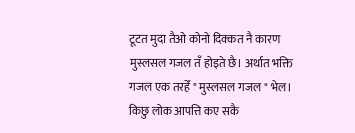टूटत मुदा तैओ कोनो दिक्कत नै कारण मुस्लसल गजल तँ होइते छै। अर्थात भक्ति गजल एक तरहेँ " मुस्लसल गजल " भेल।
किछु लोक आपत्ति कए सकै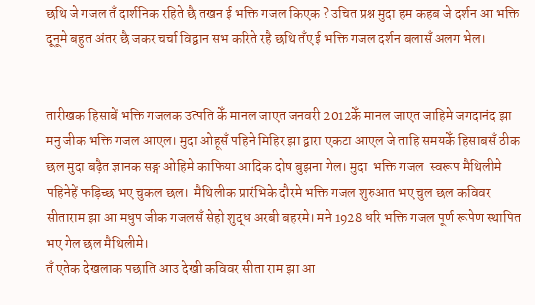छथि जे गजल तँ दार्शनिक रहिते छै तखन ई भक्ति गजल किएक ? उचित प्रश्न मुदा हम कहब जे दर्शन आ भक्ति दूनूमे बहुत अंतर छै जकर चर्चा विद्वान सभ करिते रहै छथि तँए ई भक्ति गजल दर्शन बलासँ अलग भेल।


तारीखक हिसाबें भक्ति गजलक उत्पति केँ मानल जाएत जनवरी 2012केँ मानल जाएत जाहिमे जगदानंद झा मनु जीक भक्ति गजल आएल। मुदा ओहूसँ पहिने मिहिर झा द्वारा एकटा आएल जे ताहि समयकेँ हिसाबसँ ठीक छल मुदा बढ़ैत ज्ञानक सङ्ग ओहिमे काफिया आदिक दोष बुझना गेल। मुदा  भक्ति गजल  स्वरूप मैथिलीमे पहिनेहें फड़िच्छ भए चुकल छल।  मैथिलीक प्रारंभिके दौरमे भक्ति गजल शुरुआत भए चुल छल कविवर सीताराम झा आ मधुप जीक गजलसँ सेहो शुद्ध अरबी बहरमे। मने 1928 धरि भक्ति गजल पूर्ण रूपेण स्थापित भए गेल छल मैथिलीमे।
तँ एतेक देखलाक पछाति आउ देखी कविवर सीता राम झा आ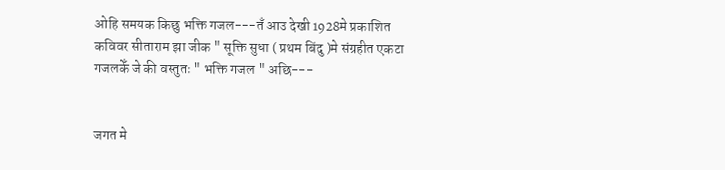ओहि समयक किछु भक्ति गजल---तँ आउ देखी 1928मे प्रकाशित कविवर सीताराम झा जीक " सूक्ति सुधा ( प्रथम बिंदु )मे संग्रहीत एकटा गजलकेँ जे की वस्तुतः " भक्ति गजल " अछि---


जगत मे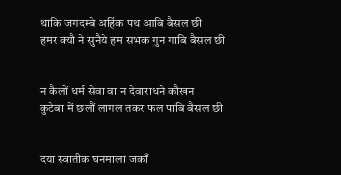थाकि जगदम्बे अहिंक पथ आबि बैसल छी
हमर क्यौ ने सुनैये हम सभक गुन गाबि बैसल छी


न कैलों धर्म सेवा वा न देवाराधने कौखन
कुटेबा में छलौं लागल तकर फल पाबि बैसल छी


दया स्वातीक घनमाला जकाँ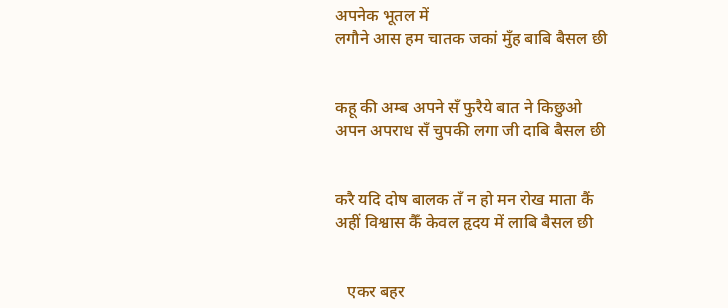अपनेक भूतल में
लगौने आस हम चातक जकां मुँह बाबि बैसल छी


कहू की अम्ब अपने सँ फुरैये बात ने किछुओ
अपन अपराध सँ चुपकी लगा जी दाबि बैसल छी


करै यदि दोष बालक तँ न हो मन रोख माता कैं
अहीं विश्वास कैँ केवल हृदय में लाबि बैसल छी


   एकर बहर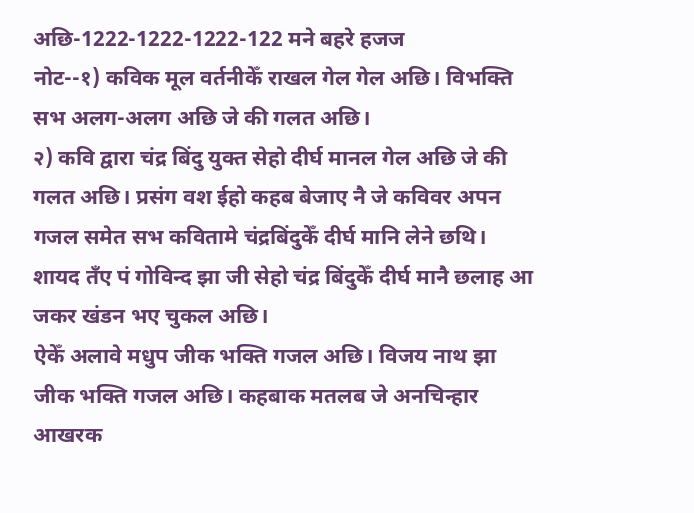अछि-1222-1222-1222-122 मने बहरे हजज
नोट--१) कविक मूल वर्तनीकेँ राखल गेल गेल अछि। विभक्ति सभ अलग-अलग अछि जे की गलत अछि।
२) कवि द्वारा चंद्र बिंदु युक्त सेहो दीर्घ मानल गेल अछि जे की गलत अछि। प्रसंग वश ईहो कहब बेजाए नै जे कविवर अपन गजल समेत सभ कवितामे चंद्रबिंदुकेँ दीर्घ मानि लेने छथि। शायद तँए पं गोविन्द झा जी सेहो चंद्र बिंदुकेँ दीर्घ मानै छलाह आ जकर खंडन भए चुकल अछि।
ऐकेँ अलावे मधुप जीक भक्ति गजल अछि। विजय नाथ झा जीक भक्ति गजल अछि। कहबाक मतलब जे अनचिन्हार आखरक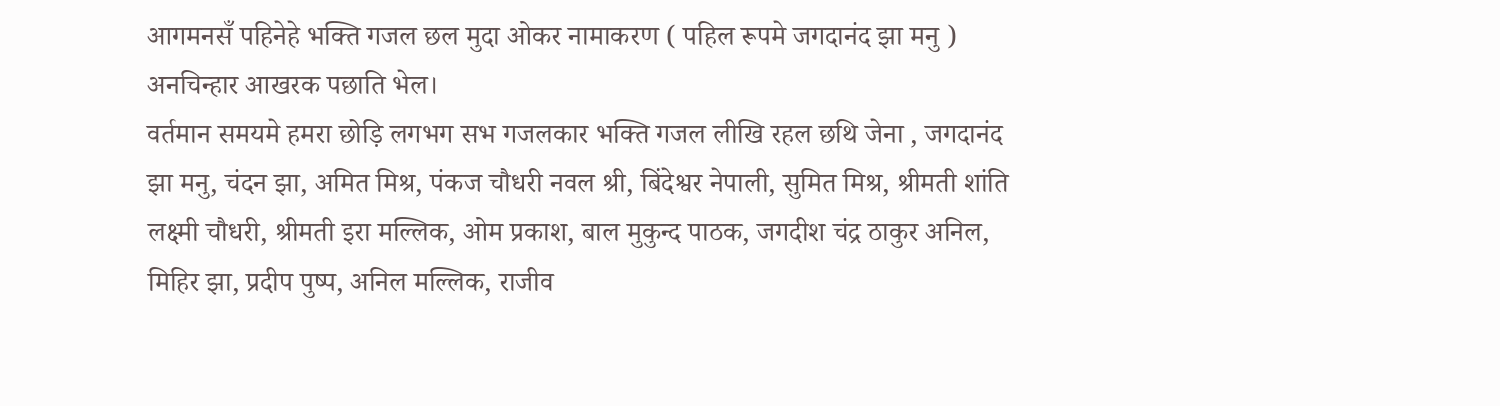आगमनसँ पहिनेहे भक्ति गजल छल मुदा ओकर नामाकरण ( पहिल रूपमे जगदानंद झा मनु ) अनचिन्हार आखरक पछाति भेल।
वर्तमान समयमे हमरा छोड़ि लगभग सभ गजलकार भक्ति गजल लीखि रहल छथि जेना , जगदानंद झा मनु, चंदन झा, अमित मिश्र, पंकज चौधरी नवल श्री, बिंदेश्वर नेपाली, सुमित मिश्र, श्रीमती शांति लक्ष्मी चौधरी, श्रीमती इरा मल्लिक, ओम प्रकाश, बाल मुकुन्द पाठक, जगदीश चंद्र ठाकुर अनिल, मिहिर झा, प्रदीप पुष्प, अनिल मल्लिक, राजीव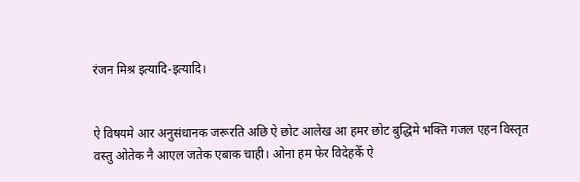रंजन मिश्र इत्यादि-इत्यादि।


ऐ विषयमे आर अनुसंधानक जरूरति अछि ऐ छोट आलेख आ हमर छोट बुद्धिमे भक्ति गजल एहन विस्तृत वस्तु ओतेक नै आएल जतेक एबाक चाही। ओना हम फेर विदेहकेँ ऐ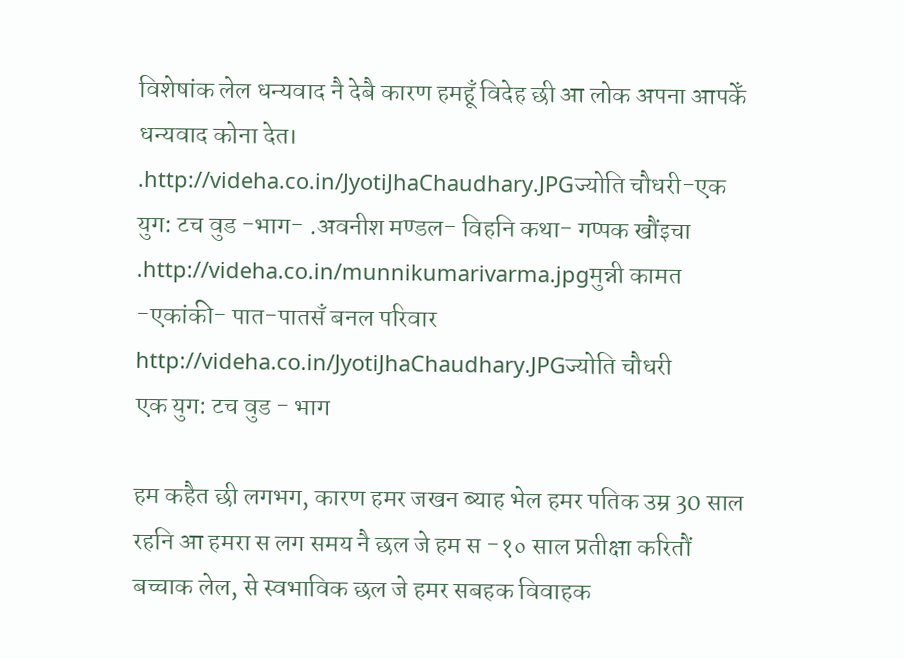विशेषांक लेल धन्यवाद नै देबै कारण हमहूँ विदेह छी आ लोक अपना आपकेँ धन्यवाद कोना देत।
.http://videha.co.in/JyotiJhaChaudhary.JPGज्योति चौधरी-एक युग: टच वुड -भाग- .अवनीश मण्‍डल- विहनि कथा- गप्‍पक खौंइचा .http://videha.co.in/munnikumarivarma.jpgमुन्नी कामत -एकांकी- पात-पातसँ बनल परिवार
http://videha.co.in/JyotiJhaChaudhary.JPGज्योति चौधरी
एक युग: टच वुड - भाग

हम कहैत छी लगभग, कारण हमर जखन ब्याह भेल हमर पतिक उम्र 30 साल रहनि आ हमरा स लग समय नै छल जे हम स -१० साल प्रतीक्षा करितौं बच्चाक लेल, से स्वभाविक छल जे हमर सबहक विवाहक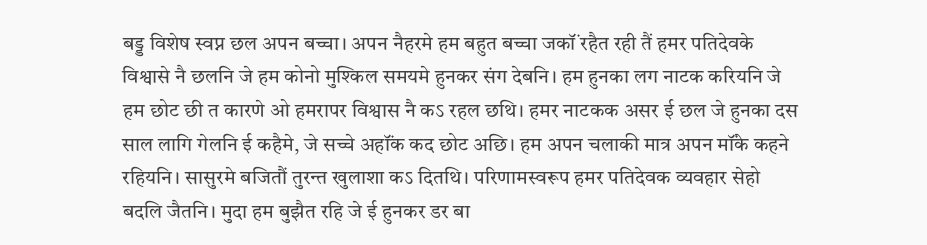बड्ड विशेष स्वप्न छल अपन बच्चा। अपन नैहरमे हम बहुत बच्चा जकॉं रहैत रही तैं हमर पतिदेवके विश्वासे नै छलनि जे हम कोनो मुश्किल समयमे हुनकर संग देबनि। हम हुनका लग नाटक करियनि जे हम छोट छी त कारणे ओ हमरापर विश्वास नै कऽ रहल छथि। हमर नाटकक असर ई छल जे हुनका दस साल लागि गेलनि ई कहैमे, जे सच्चे अहॉंक कद छोट अछि। हम अपन चलाकी मात्र अपन मॉंके कहने रहियनि। सासुरमे बजितौं तुरन्त खुलाशा कऽ दितथि। परिणामस्वरूप हमर पतिदेवक व्यवहार सेहो बदलि जैतनि। मुदा हम बुझैत रहि जे ई हुनकर डर बा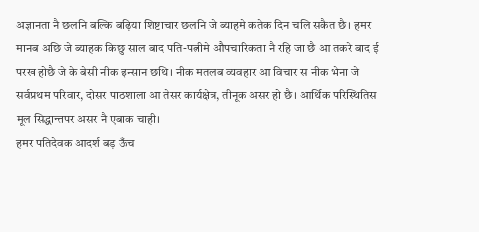अज्ञानता नै छलनि बल्कि बढ़िया शिष्टाचार छलनि जे ब्याहमे कतेक दिन चलि सकैत छै। हमर मानब अछि जे ब्याहक किछु साल बाद पति-पत्नीमे औपचारिकता नै रहि जा छै आ तकरे बाद ई परख होछै जे के बेसी नीक इन्सान छथि। नीक मतलब व्यवहार आ विचार स नीक भेना जे सर्वप्रथम परिवार, दोसर पाठशाला आ तेसर कार्यक्षेत्र, तीनूक असर हो छै। आर्थिक परिस्थितिस मूल सिद्धान्तपर असर नै एबाक चाही।
हमर पतिदेवक आदर्श बड़ ऊँच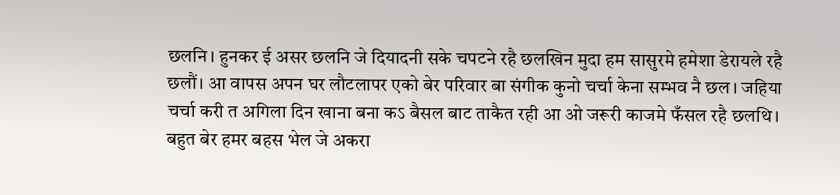छलनि। हुनकर ई असर छलनि जे दियादनी सके चपटने रहै छलखिन मुदा हम सासुरमे हमेशा डेरायले रहै छलौं। आ वापस अपन घर लौटलापर एको बेर परिवार बा संगीक कुनो चर्चा केना सम्भव नै छल। जहिया चर्चा करी त अगिला दिन खाना बना कऽ बैसल बाट ताकैत रही आ ओ जरूरी काजमे फँसल रहै छलथि। बहुत बेर हमर बहस भेल जे अकरा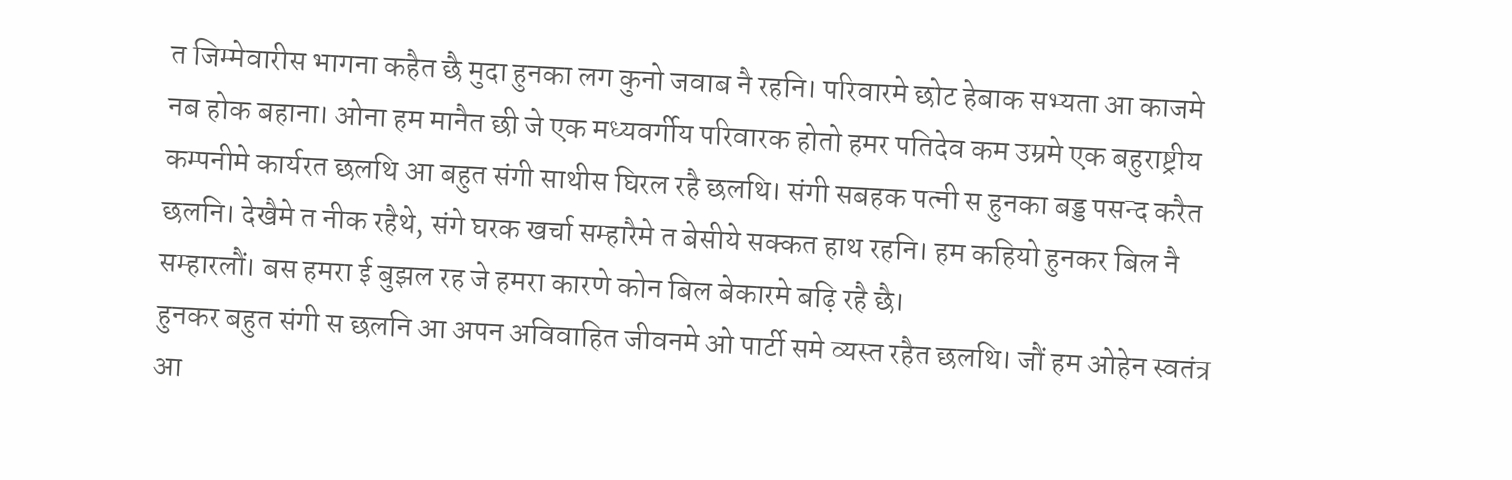त जिम्मेवारीस भागना कहैत छै मुदा हुनका लग कुनो जवाब नै रहनि। परिवारमे छोट हेबाक सभ्यता आ काजमे नब होक बहाना। ओना हम मानैत छी जे एक मध्यवर्गीय परिवारक होतो हमर पतिदेव कम उम्रमे एक बहुराष्ट्रीय कम्पनीमे कार्यरत छलथि आ बहुत संगी साथीस घिरल रहै छलथि। संगी सबहक पत्नी स हुनका बड्ड पसन्द करैत छलनि। देखैमे त नीक रहैथे, संगे घरक खर्चा सम्हारैमे त बेसीये सक्कत हाथ रहनि। हम कहियो हुनकर बिल नै सम्हारलौं। बस हमरा ई बुझल रह जे हमरा कारणे कोन बिल बेकारमे बढ़ि रहै छै।
हुनकर बहुत संगी स छलनि आ अपन अविवाहित जीवनमे ओ पार्टी समे व्यस्त रहैत छलथि। जौं हम ओहेन स्वतंत्र आ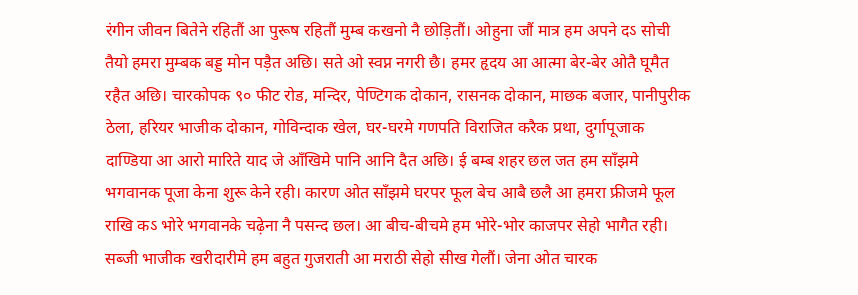रंगीन जीवन बितेने रहितौं आ पुरूष रहितौं मुम्ब कखनो नै छोड़ितौं। ओहुना जौं मात्र हम अपने दऽ सोची तैयो हमरा मुम्बक बड्ड मोन पड़ैत अछि। सते ओ स्वप्न नगरी छै। हमर हृदय आ आत्मा बेर-बेर ओतै घूमैत रहैत अछि। चारकोपक ९० फीट रोड, मन्दिर, पेण्टिगक दोकान, रासनक दोकान, माछक बजार, पानीपुरीक ठेला, हरियर भाजीक दोकान, गोविन्दाक खेल, घर-घरमे गणपति विराजित करैक प्रथा, दुर्गापूजाक दाण्डिया आ आरो मारिते याद जे ऑंखिमे पानि आनि दैत अछि। ई बम्ब शहर छल जत हम सॉंझमे भगवानक पूजा केना शुरू केने रही। कारण ओत सॉंझमे घरपर फूल बेच आबै छलै आ हमरा फ्रीजमे फूल राखि कऽ भोरे भगवानके चढ़ेना नै पसन्द छल। आ बीच-बीचमे हम भोरे-भोर काजपर सेहो भागैत रही। सब्जी भाजीक खरीदारीमे हम बहुत गुजराती आ मराठी सेहो सीख गेलौं। जेना ओत चारक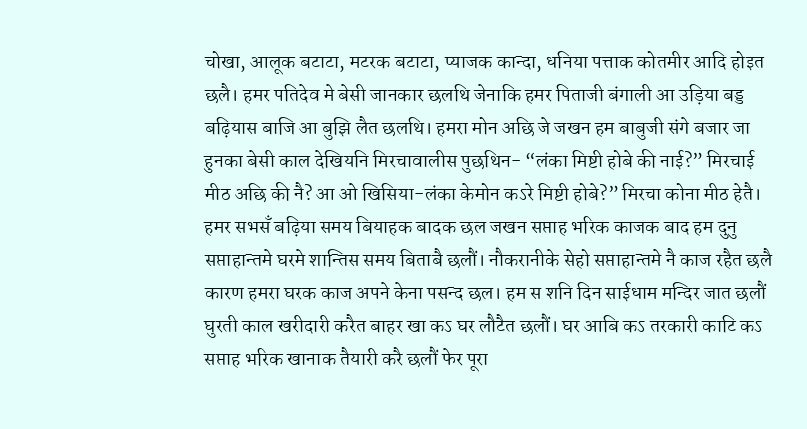चोखा, आलूक बटाटा, मटरक बटाटा, प्याजक कान्दा, धनिया पत्ताक कोतमीर आदि होइत छलै। हमर पतिदेव मे बेसी जानकार छलथि जेनाकि हमर पिताजी बंगाली आ उड़िया बड्ड बढ़ियास बाजि आ बुझि लैत छलथि। हमरा मोन अछि जे जखन हम बाबुजी संगे बजार जा हुनका बेसी काल देखियनि मिरचावालीस पुछथिन- “लंका मिष्टी होबे की नाई?” मिरचाई मीठ अछि की नै? आ ओ खिसिया-लंका केमोन कऽरे मिष्टी होबे?” मिरचा कोना मीठ हेतै।
हमर सभसँ बढ़िया समय बियाहक बादक छल जखन सप्ताह भरिक काजक बाद हम दुनु सप्ताहान्तमे घरमे शान्तिस समय बिताबै छलौं। नौकरानीके सेहो सप्ताहान्तमे नै काज रहैत छलै कारण हमरा घरक काज अपने केना पसन्द छल। हम स शनि दिन साईधाम मन्दिर जात छलौं घुरती काल खरीदारी करैत बाहर खा कऽ घर लौटैत छलौं। घर आबि कऽ तरकारी काटि कऽ सप्ताह भरिक खानाक तैयारी करै छलौं फेर पूरा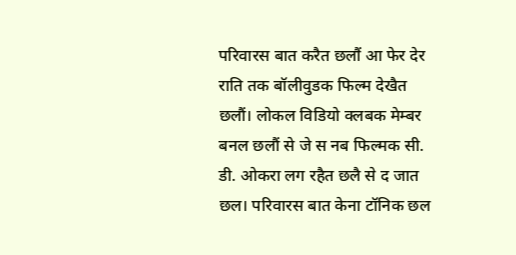परिवारस बात करैत छलौं आ फेर देर राति तक बॉलीवुडक फिल्म देखैत छलौं। लोकल विडियो क्लबक मेम्बर बनल छलौं से जे स नब फिल्मक सी. डी. ओकरा लग रहैत छलै से द जात छल। परिवारस बात केना टॉनिक छल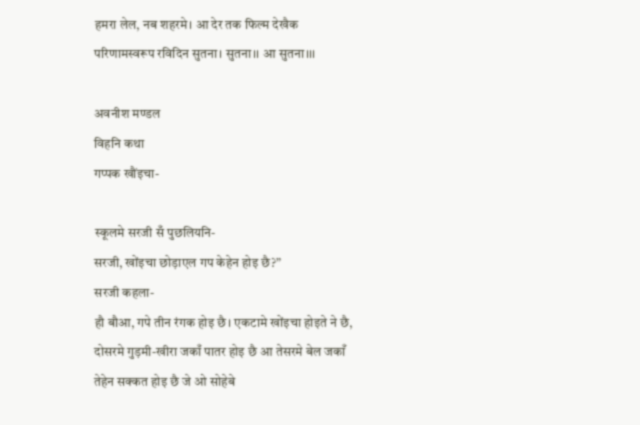हमरा लेल, नब शहरमे। आ देर तक फिल्म देखैक परिणामस्वरूप रविदिन सुतना। सुतना।। आ सुतना।।।

अवनीश मण्‍डल
विहनि कथा
गप्‍पक खौंइचा-

स्‍कूलमे सरजी सँ पुछलि‍यनि‍-
सरजी, खोंइचा छोड़ाएल गप केहेन होइ छै?”
सरजी कहला-
हौ बौआ, गपे तीन रंगक होइ छै। एकटामे खोंइचा होइते ने छै, दोसरमे गुड़मी-खीरा जकाँ पातर होइ छै आ तेसरमे बेल जकाँ तेहेन सक्कत होइ छै जे ओ सोहेबे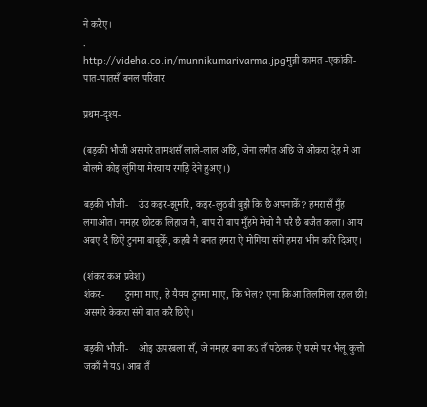ने करैए।
.
http://videha.co.in/munnikumarivarma.jpgमुन्नी कामत -एकांकी- पात-पातसँ बनल परिवार

प्रथम-दृश्य-

(बड़की भौजी असगरे तामशसँ लाले-लाल अछि, जेना लगैत अछि जे ओकरा देह मे आ बोलमे कोइ लुंगिया मेरचाय रगड़ि‍ देने हुअए।)

बड़की भौजी-    उंउ कइर-झुमरि, कइर-लुठबी बुझै कि छै अपनाकेँ? हमरासँ मुँह लगाओत। नमहर छोटक लि‍हाज नै, बाप रो बाप मुँहमे मेचो नै परै छै बजैत कला। आय अबए दै छि‍ऐ टुनमा बाबूकेँ, कहबै नै बनत हमरा ऐ मोगिया संगे हमरा भीन करि‍ दिअए।

(शंकर कअ प्रवेश)
शंकर-        टुनमा माए, हे यैयय टुनमा माए, कि भेल? एना किआ तिलमिला रहल छी! असगरे केकरा संगे बात करै छि‍ऐ।

बड़की भौजी-    ओइ ऊपरबला सँ, जे नमहर बना कऽ तँ पठेलक ऐ घरमे पर भैलू कुत्तो जकाँ नै यऽ। आब तँ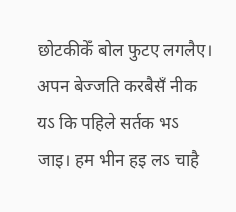छोटकीकेँ बोल फुटए लगलैए। अपन बेज्जति‍ करबैसँ नीक यऽ कि पहिले सर्तक भऽ जाइ। हम भीन हइ लऽ चाहै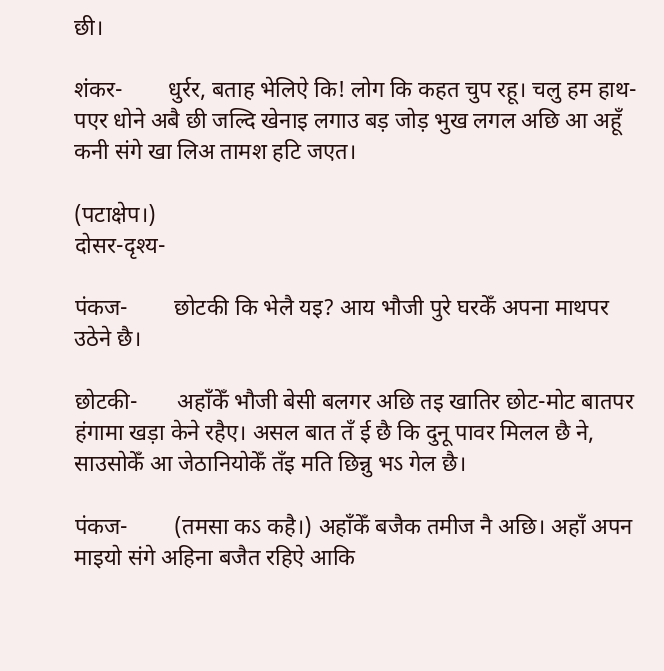छी।

शंकर-        धुर्रर, बताह भेलिऐ कि! लोग कि कहत चुप रहू। चलु हम हाथ-पएर धोने अबै छी जल्दि खेनाइ लगाउ बड़ जोड़ भुख लगल अछि आ अहूँ कनी संगे खा लिअ तामश हटि‍ जएत।

(पटाक्षेप।)
दोसर-दृश्य-

पंकज-        छोटकी कि भेलै यइ? आय भौजी पुरे घरकेँ अपना माथपर उठेने छै।

छोटकी-       अहाँकेँ भौजी बेसी बलगर अछि तइ खातिर छोट-मोट बातपर हंगामा खड़ा केने रहैए। असल बात तँ ई छै कि दुनू पावर मिलल छै ने, साउसोकेँ आ जेठानियोकेँ तँइ मति‍ छिन्नु भऽ गेल छै।

पंकज-        (तमसा कऽ कहै।) अहाँकेँ बजैक तमीज नै अछि। अहाँ अपन माइयो संगे अहिना बजैत रहिऐ आकि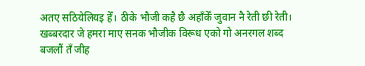अतए सठि‍येलियइ हेँ। ठीके भौजी कहै छै अहाँकेँ जुवान नै रेती छी रेती। खब्बरदार जे हमरा माए सनक भौजीक विरूध एको गो अनरगल शब्द बजलौं तँ जीह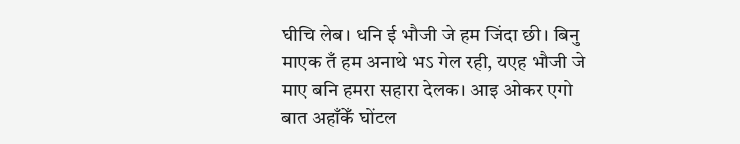घीचि‍ लेब। धनि‍ ई भौजी जे हम जिंदा छी। बिनु माएक तँ हम अनाथे भऽ गेल रही, यएह भौजी जे माए बनि‍ हमरा सहारा देलक। आइ ओकर एगो बात अहाँकेँ घोंटल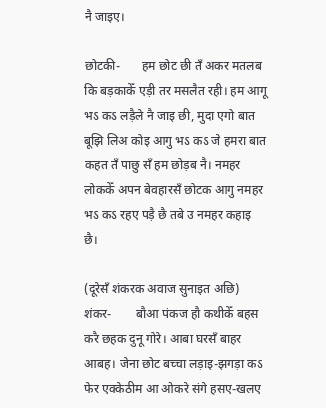नै जाइए।

छोटकी-       हम छोट छी तँ अकर मतलब कि बड़काकेँ एड़ी तर मसलैत रही। हम आगू भऽ कऽ लड़ैले नै जाइ छी, मुदा एगो बात बूझि‍ लिअ कोइ आगु भऽ कऽ जे हमरा बात कहत तँ पाछु सँ हम छोड़ब नै। नमहर लोककेँ अपन बेवहारसँ छोटक आगु नमहर भऽ कऽ रहए पड़ै छै तबे उ नमहर कहाइ छै।

(दूरेसँ शंकरक अवाज सुनाइत अछि)
शंकर-        बौआ पंकज हौ कथीकेँ बहस करै छहक दुनू गोरे। आबा घरसँ बाहर आबह। जेना छोट बच्चा लड़ाइ-झगड़ा कऽ फेर एक्केठीम आ ओकरे संगे हसए-खलए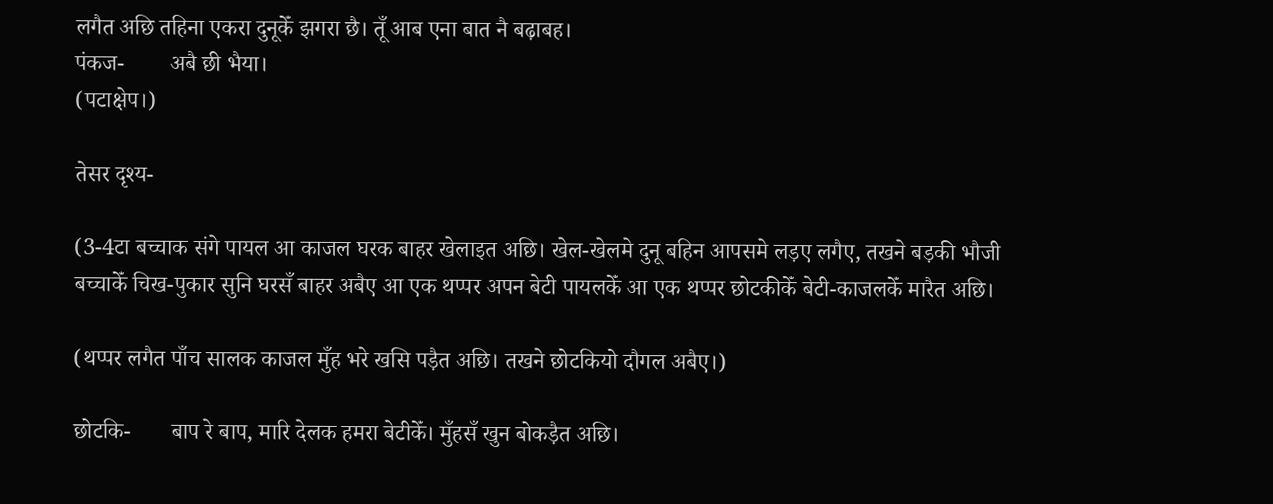लगैत अछि तहिना एकरा दुनूकेँ झगरा छै। तूँ आब एना बात नै बढ़ाबह।
पंकज-        अबै छी भैया।
(पटाक्षेप।)

तेसर दृश्य-

(3-4टा बच्चाक संगे पायल आ काजल घरक बाहर खेलाइत अछि‍। खेल-खेलमे दुनू बहिन आपसमे लड़ए लगैए, तखने बड़की भौजी बच्चाकेँ चि‍ख-पुकार सुनि‍ घरसँ बाहर अबैए आ एक थप्पर अपन बेटी पायलकेँ आ एक थप्पर छोटकीकेँ बेटी-काजलकेँ मारैत अछि।

(थप्पर लगैत पाँच सालक काजल मुँह भरे खसि‍ पड़ैत अछि। तखने छोटकियो दौगल अबैए।)

छोटकि-       बाप रे बाप, मारि‍ देलक हमरा बेटीकेँ। मुँहसँ खुन बोकड़ैत अछि।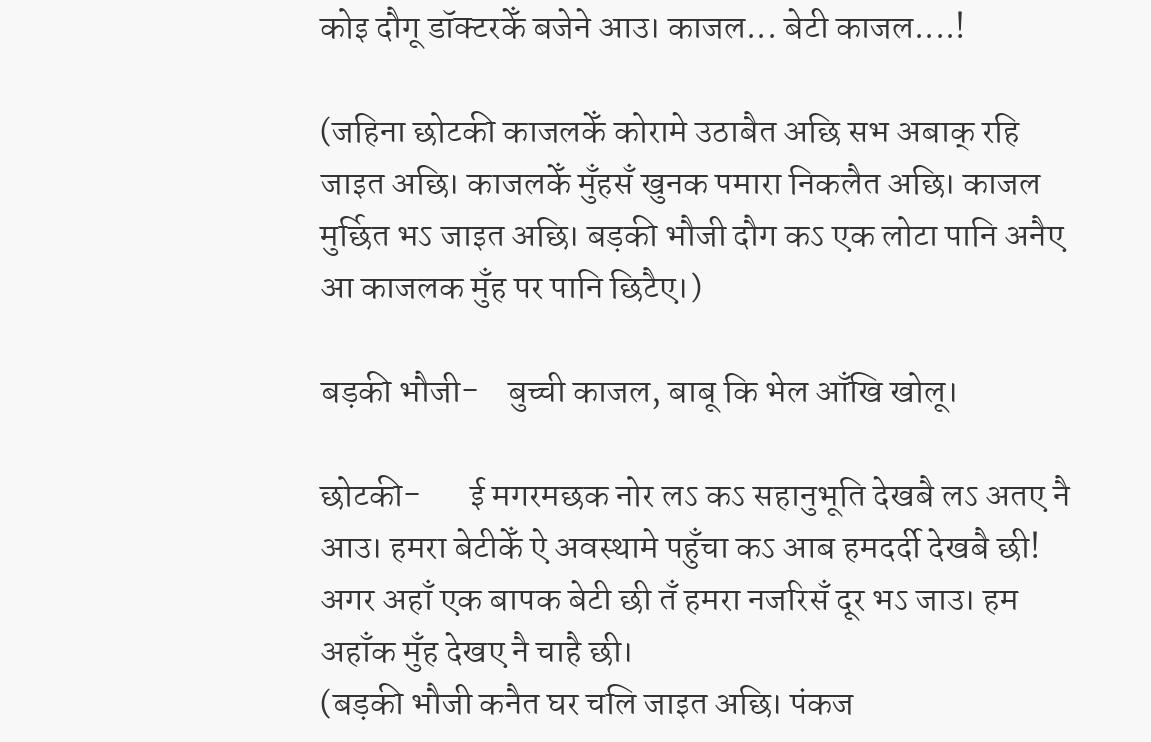कोइ दौगू डॉक्टरकेँ बजेने आउ। काजल... बेटी काजल....!

(जहिना छोटकी काजलकेँ कोरामे उठाबैत अछि सभ अबाक् रहि‍ जाइत अछि। काजलकेँ मुँहसँ खुनक पमारा निकलैत अछि। काजल मुर्छित भऽ जाइत अछि। बड़की भौजी दौग कऽ एक लोटा पानि‍ अनैए आ काजलक मुँह पर पानि‍ छिटैए।)

बड़की भौजी-    बुच्‍ची काजल, बाबू कि भेल आँखि‍ खोलू।

छोटकी-       ई मगरमछक नोर लऽ कऽ सहानुभूति‍ देखबै लऽ अतए नै आउ। हमरा बेटीकेँ ऐ अवस्थामे पहुँचा कऽ आब हमदर्दी देखबै छी! अगर अहाँ एक बापक बेटी छी तँ हमरा नजरि‍सँ दूर भऽ जाउ। हम अहाँक मुँह देखए नै चाहै छी।
(बड़की भौजी कनैत घर चलि‍ जाइत अछि। पंकज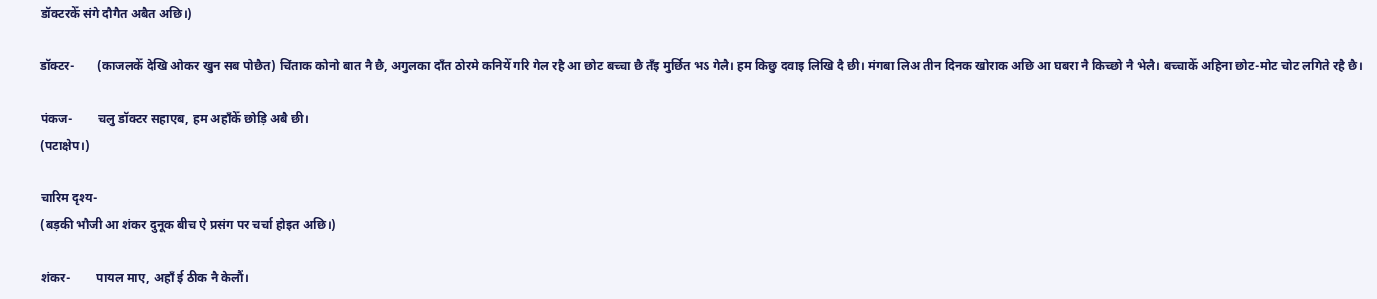डॉक्टरकेँ संगे दौगैत अबैत अछि।)

डॉक्टर-       (काजलकेँ देखि‍ ओकर खुन सब पोछैत) चिंताक कोनो बात नै छै, अगुलका दाँत ठोरमे कनियेँ गरि‍ गेल रहै आ छोट बच्चा छै तँइ मुर्छित भऽ गेलै। हम किछु दवाइ लिखि‍ दै छी। मंगबा लिअ तीन दिनक खोराक अछि आ घबरा नै किच्‍छो नै भेलै। बच्चाकेँ अहिना छोट-मोट चोट लगि‍ते रहै छै।

पंकज-        चलु डॉक्टर सहाएब, हम अहाँकेँ छोड़ि‍ अबै छी।
(पटाक्षेप।)

चारि‍म दृश्य-
(बड़की भौजी आ शंकर दुनूक बीच ऐ प्रसंग पर चर्चा होइत अछि।)

शंकर-        पायल माए, अहाँ ई ठीक नै केलौं।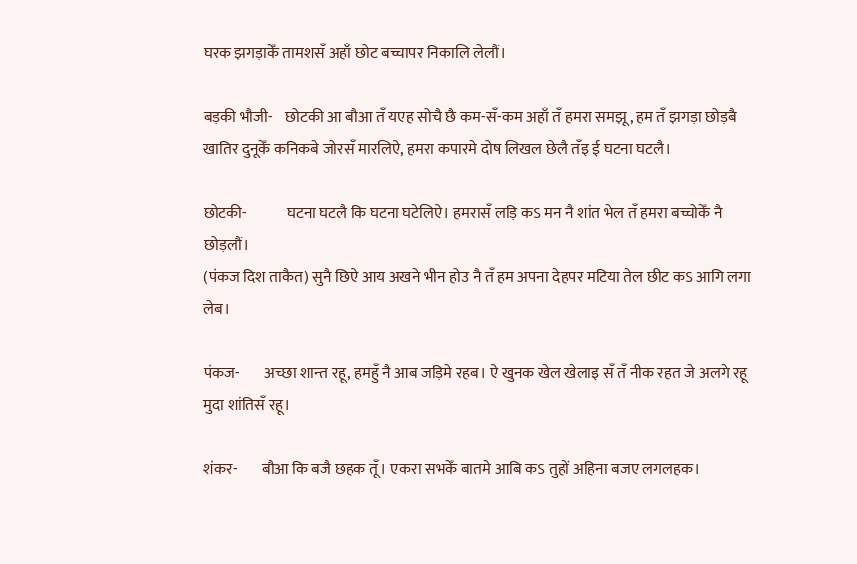घरक झगड़ाकेँ तामशसँ अहाँ छोट बच्चापर निकालि‍ लेलौं।

बड़की भौजी-    छोटकी आ बौआ तँ यएह सोचै छै कम-सँ-कम अहाँ तँ हमरा समझू, हम तँ झगड़ा छोड़बै खातिर दुनूकेँ कनिकबे जोरसँ मारलिऐ, हमरा कपारमे दोष लिखल छेलै तँइ ई घटना घटलै।

छोटकी-             घटना घटलै कि घटना घटेलिऐ। हमरासँ लड़ि‍ कऽ मन नै शांत भेल तँ हमरा बच्चोकेँ नै छोड़लौं।
(पंकज दिश ताकैत) सुनै छि‍ऐ आय अखने भीन होउ नै तँ हम अपना देहपर मटिया तेल छीट कऽ आगि‍ लगा लेब।

पंकज-        अच्छा शान्‍त रहू, हमहुँ नै आब जड़ि‍मे रहब। ऐ खुनक खेल खेलाइ सँ तँ नीक रहत जे अलगे रहू मुदा शांतिसँ रहू।

शंकर-        बौआ कि बजै छहक तूँ। एकरा सभकेँ बातमे आबि‍ कऽ तुहों अहिना बजए लगलहक।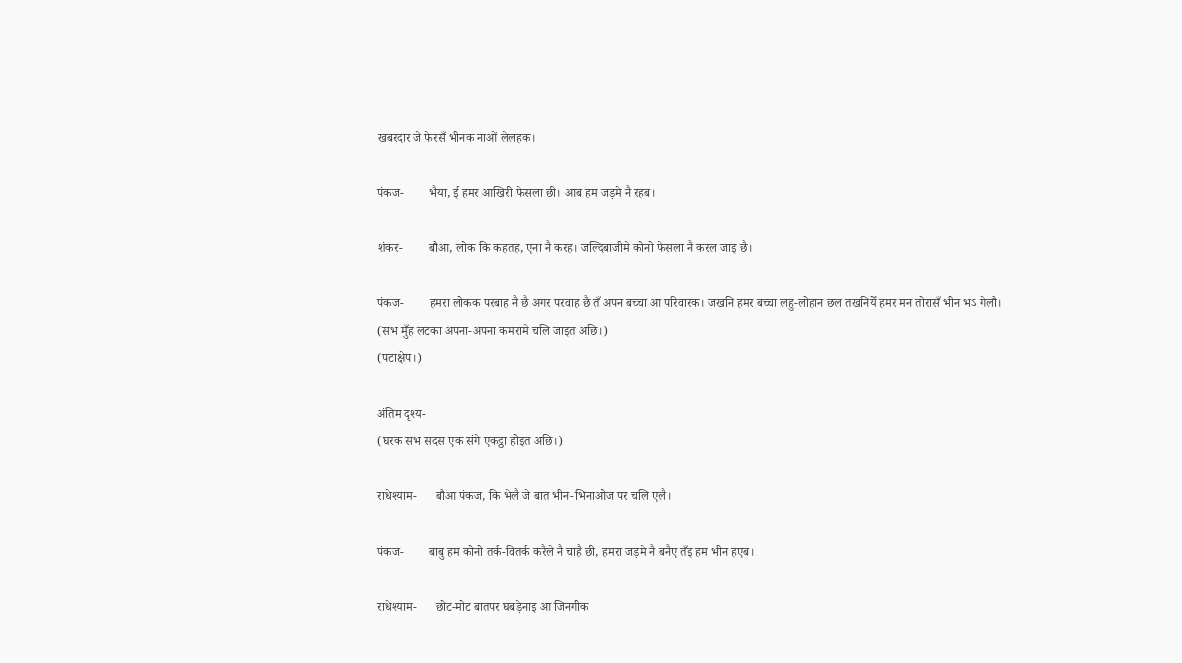खबरदार जे फेरसँ भीनक नाओं लेलहक।

पंकज-        भैया, ई हमर आखि‍री फेसला छी। आब हम जड़मे नै रहब।

शंकर-        बौआ, लोक कि कहतह, एना नै करह। जल्दि‍बाजीमे कोनो फेसला नै करल जाइ छै।

पंकज-        हमरा लोकक परबाह नै छै अगर परवाह छै तँ अपन बच्चा आ परिवारक। जखनि हमर बच्चा लहु-लोहान छल तखनियेँ हमर मन तोरासँ भीन भऽ गेलौ।
(सभ मुँह लटका अपना-अपना कमरामे चलि‍ जाइत अछि।)
(पटाक्षेप।)

अंतिम दृश्य-
(घरक सभ सदस एक संगे एकट्ठा होइत अछि।)

राधेश्याम-      बौआ पंकज, कि भेलै जे बात भीन-भि‍नाओज पर चलि‍ एलै।

पंकज-        बाबु हम कोनो तर्क-वितर्क करैले नै चाहै छी, हमरा जड़मे नै बनैए तँइ हम भीन हएब।

राधेश्याम-      छोट-मोट बातपर घबड़ेनाइ आ जि‍नगीक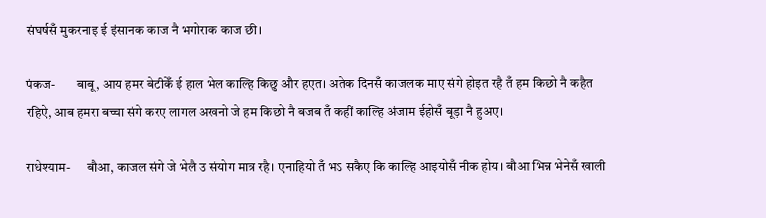संघर्षसँ मुकरनाइ ई इंसानक काज नै भगोराक काज छी।

पंकज-        बाबू, आय हमर बेटीकेँ ई हाल भेल काल्हि‍ किछु और हएत। अतेक दिनसँ काजलक माए संगे होइत रहै तँ हम किछो नै कहैत रहिऐ, आब हमरा बच्चा संगे करए लागल अखनो जे हम किछो नै बजब तँ कहीं काल्हि‍ अंजाम ईहोसँ बूड़ा नै हुअए।

राधेश्याम-      बौआ, काजल संगे जे भेलै उ संयोग मात्र रहै। एनाहियो तँ भऽ सकैए कि काल्हि‍ आइयोसँ नीक होय। बौआ भिन्न भेनेसँ खाली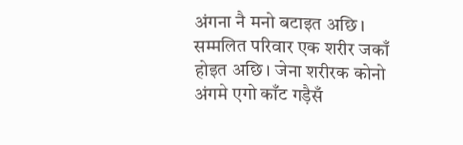अंगना नै मनो बटाइत अछि। सम्मलित परिवार एक शरीर जकाँ होइत अछि। जेना शरीरक कोनो अंगमे एगो काँट गड़ैसँ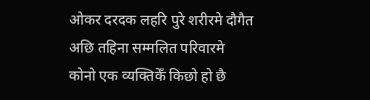ओकर दरदक लहरि‍ पुरे शरीरमे दौगैत अछि तहिना सम्मलित परिवारमे कोनो एक व्यक्तिकेँ किछो हो छै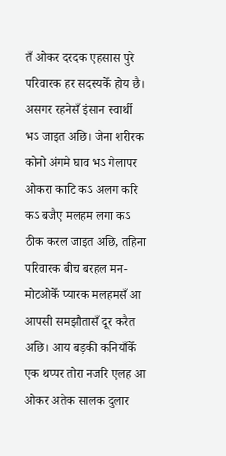तँ ओकर दरदक एहसास पुरे परिवारक हर सदस्यकेँ होय छै। असगर रहनेसँ इंसान स्वार्थी भऽ जाइत अछि। जेना शरीरक कोनो अंगमे घाव भऽ गेलापर ओकरा काटि‍ कऽ अलग करि‍ कऽ बजैए मलहम लगा कऽ ठीक करल जाइत अछि, तहिना परिवारक बीच बरहल मन-मोटओकेँ प्यारक मलहमसँ आ आपसी समझौतासँ दूर करैत अछि। आय बड़की कनियाँकेँ एक थप्पर तोरा नजरि‍ एलह आ ओकर अतेक सालक दुलार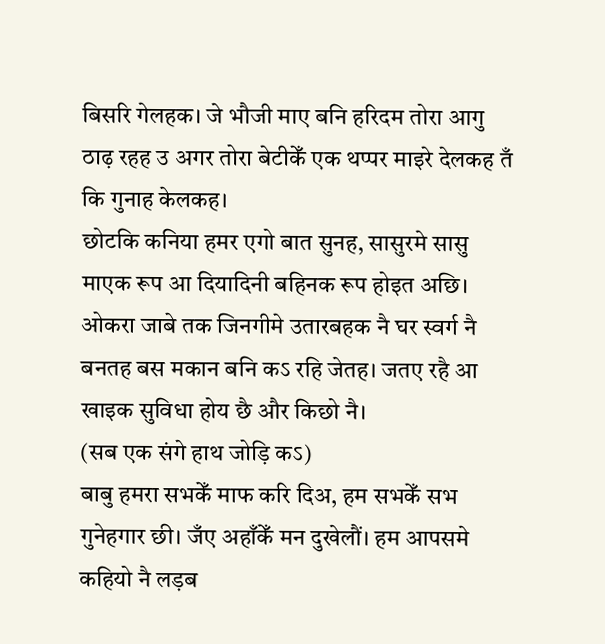बिसरि‍ गेलहक। जे भौजी माए बनि‍ हरि‍दम तोरा आगु ठाढ़ रहह उ अगर तोरा बेटीकेँ एक थप्पर माइरे देलकह तँ कि गुनाह केलकह।
छोटकि कनिया हमर एगो बात सुनह, सासुरमे सासु माएक रूप आ दियादिनी बहिनक रूप होइत अछि। ओकरा जाबे तक जि‍नगीमे उतारबहक नै घर स्वर्ग नै बनतह बस मकान बनि‍ कऽ रहि‍ जेतह। जतए रहै आ खाइक सुविधा होय छै और किछो नै।
(सब एक संगे हाथ जोड़ि‍ कऽ)
बाबु हमरा सभकेँ माफ करि‍ दिअ, हम सभकेँ सभ गुनेहगार छी। जँए अहाँकेँ मन दुखेलौं। हम आपसमे कहियो नै लड़ब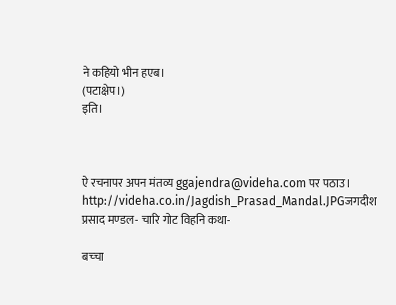ने कहियो भीन हएब।
(पटाक्षेप।)
इति।



ऐ रचनापर अपन मंतव्य ggajendra@videha.com पर पठाउ।
http://videha.co.in/Jagdish_Prasad_Mandal.JPGजगदीश प्रसाद मण्‍डल- चारि‍ गोट वि‍हनि‍ कथा-

बच्‍चा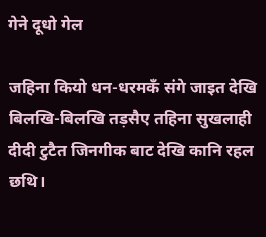गेने दूधो गेल

जहि‍ना कि‍यो धन-धरमकँ संगे जाइत देखि‍ बि‍लखि‍‍-बि‍लखि‍ तड़सैए तहिना सुखलाही दीदी टुटैत जि‍नगीक बाट देखि‍ कानि‍ रहल छथि‍।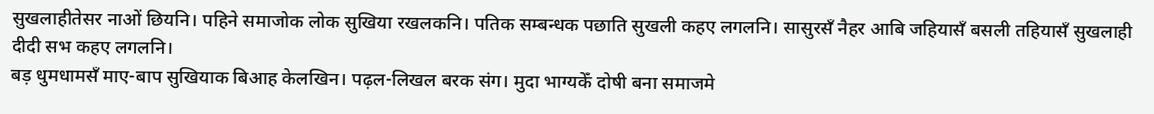सुखलाहीतेसर नाओं छि‍यनि‍। पहि‍ने समाजोक लोक सुखि‍या रखलकनि‍। पति‍क सम्‍बन्‍धक पछाति‍ सुखली कहए लगलनि‍। सासुरसँ नैहर आबि‍ जहि‍यासँ बसली तहि‍यासँ सुखलाही दीदी सभ कहए लगलनि‍।
बड़ धुमधामसँ माए-बाप सुखि‍याक बि‍आह केलखि‍न। पढ़ल-लि‍खल बरक संग। मुदा भाग्‍यकेँ दोषी बना समाजमे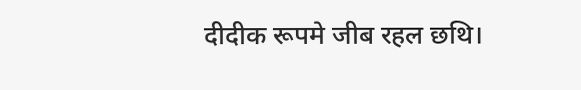दीदीक रूपमे जीब रहल छथि‍।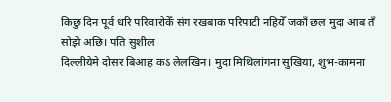कि‍छु दि‍न पूर्व धरि‍ परि‍वारोकेँ संग रखबाक परि‍पाटी नहि‍येँ जकाँ छल मुदा आब तँ सोझे अछि‍। पति‍ सुशील
दि‍ल्लीयेमे दोसर बि‍आह कऽ लेलखि‍न। मुदा मि‍थि‍लांगना सुखि‍या, शुभ-कामना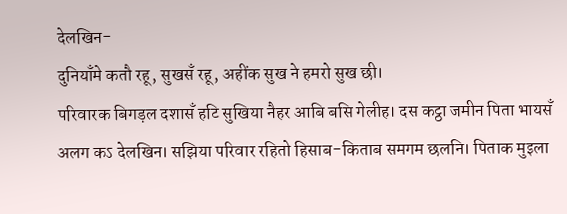देलखि‍न-
दुनि‍याँमे कतौ रहू, सुखसँ रहू, अहींक सुख ने हमरो सुख छी।
परि‍वारक बि‍गड़ल दशासँ हटि‍ सुखि‍या नैहर आबि‍ बसि‍ गेलीह। दस कट्ठा जमीन पि‍ता भायसँ अलग कऽ देलखि‍न। सझि‍या परि‍वार रहि‍तो हि‍साब-कि‍ताब समगम छलनि‍। पि‍ताक मुइला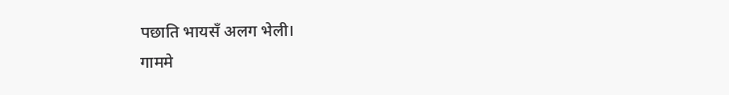पछाति‍ भायसँ अलग भेली।
गाममे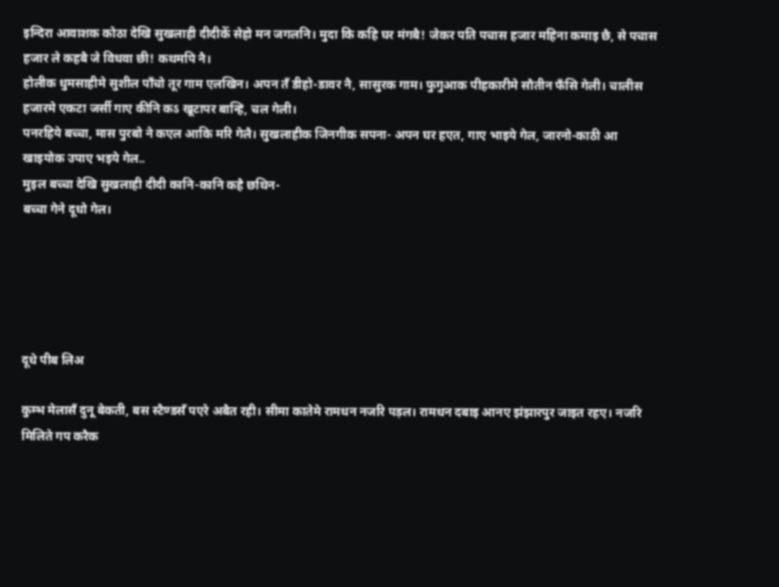इन्‍दि‍रा आवाशक कोठा देखि‍ सुखलाही दीदीकेँ सेहो मन जगलनि‍। मुदा कि‍ कहि‍ घर मंगबै! जेकर पति‍ पचास हजार महि‍ना कमाइ छै, से पचास हजार ले कहबै जे वि‍धवा छी! कथमपि‍ नै।
होलीक धुमसाहीमे सुशील पाँचो तूर गाम एलखि‍न। अपन तँ डीहो-डावर नै, सासुरक गाम। फुगुआक पीहकारीमे सौतीन फँसि‍ गेली। चालीस हजारमे एकटा जर्सी गाए कीनि‍ कऽ खूटापर बान्‍हि‍, चल गेली।
पनरहि‍ये बच्‍चा, मास पुरबो ने कएल आकि‍ मरि‍ गेलै। सुखलाहीक जि‍नगीक सपना- अपन घर हएत, गाए भाइये गेल, जारनो-काठी आ खाइयोक उपाए भइये गेल..
मुइल बच्‍चा देखि‍ सुखलाही दीदी कानि‍-कानि‍ कहै छथि‍न-
बच्‍चा गेने दूधो गेल।





दूधे पीब लि‍अ

कुम्‍भ मेलासँ दुनू बेकती, बस स्‍टैण्‍डसँ पएरे अबैत रही। सीमा कातेमे रामधन नजरि‍ पड़ल। रामधन दबाइ आनए झंझारपुर जाइत रहए। नजरि‍ मि‍लि‍ते गप करैक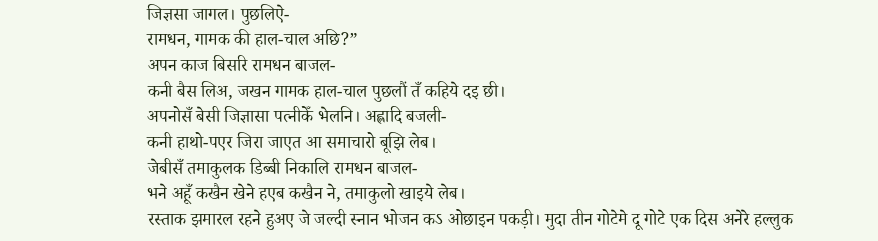जि‍ज्ञसा जागल। पुछलि‍ऐ-
रामधन, गामक की हाल-चाल अछि‍?”
अपन काज बि‍सरि‍ रामधन बाजल-
कनी बैस लि‍अ, जखन गामक हाल-चाल पुछलौं तँ कहि‍ये दइ छी।
अपनोसँ बेसी जि‍ज्ञासा पत्नीकेँ भेलनि‍। अह्लादि‍ बजली-
कनी हाथो-पएर जि‍रा जाएत आ समाचारो बूझि‍ लेब।
जेबीसँ तमाकुलक डि‍ब्‍बी नि‍कालि‍ रामधन बाजल-
भने अहूँ कखैन खेने हएब कखैन ने, तमाकुलो खाइये लेब।
रस्‍ताक झमारल रहने हुअए जे जल्‍दी स्‍नान भोजन कऽ ओछाइन पकड़ी। मुदा तीन गोटेमे दू गोटे एक दि‍स अनेरे हल्‍लुक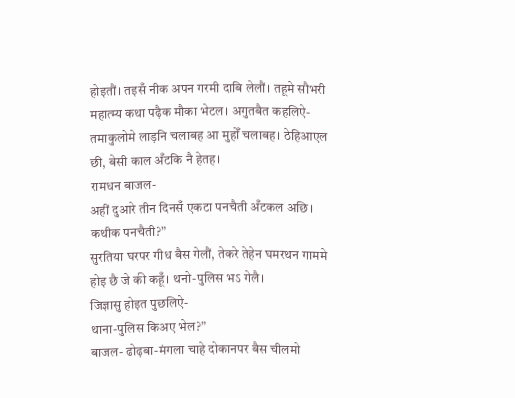होइतौं। तइसँ नीक अपन गरमी दाबि‍ लेलौं। तहूमे सौभरी महात्‍म्‍य कथा पढ़ैक मौका भेटल। अगुतबैत कहलि‍ऐ-
तमाकुलोमे लाड़नि‍ चलाबह आ मुहोँ चलाबह। ठेहि‍आएल छी, बेसी काल अँटकि‍ नै हेतह।
रामधन बाजल-
अहीं दुआरे तीन दि‍नसँ एकटा पनचैती अँटकल अछि‍।
कथीक पनचैती?”
सुरति‍या घरपर गीध बैस गेलौं, तेकरे तेहेन घमरथन गाममे होइ छै जे की कहूँ। थनो-पुलि‍स भऽ गेलै।
जि‍ज्ञासु होइत पुछलि‍ऐ-
थाना-पुलि‍स कि‍अए भेल?”
बाजल- ढोढ़बा-मंगला चाहे दोकानपर बैस चीलमो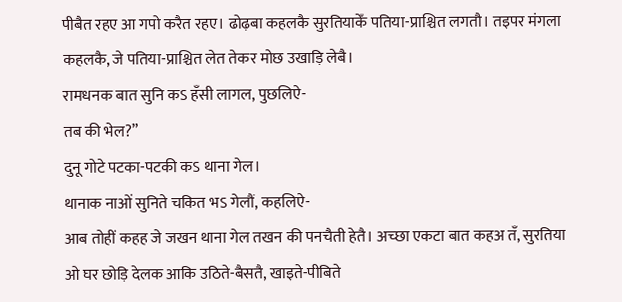पीबैत रहए आ गपो करैत रहए। ढोढ़बा कहलकै सुरति‍याकेँ पति‍या-प्राश्चि‍त लगतौ। तइपर मंगला कहलकै, जे पति‍या-प्राश्चि‍त लेत तेकर मोछ उखाड़ि‍ लेबै।
रामधनक बात सुनि‍ कऽ हँसी लागल, पुछलि‍ऐ-
तब की भेल?”
दुनू गोटे पटका-पटकी कऽ थाना गेल।
थानाक नाओं सुनि‍ते चकि‍त भऽ गेलौं, कहलि‍ऐ-
आब तोहीं कहह जे जखन थाना गेल तखन की पनचैती हेतै। अच्‍छा एकटा बात कहअ तँ, सुरति‍या ओ घर छोड़ि‍ देलक आकि‍ उठि‍ते-बैसतै, खाइते-पीबि‍ते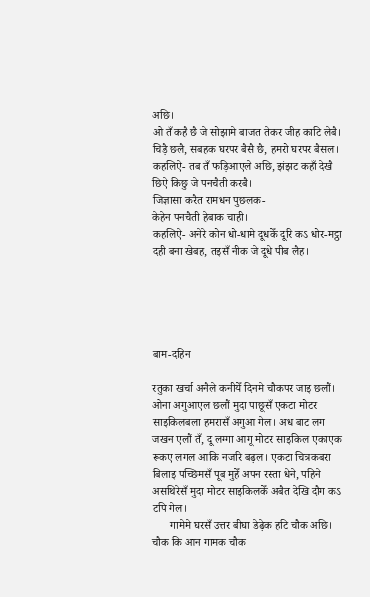अछि‍।
ओ तँ कहै छै जे सोझामे बाजत तेकर जीह काटि‍ लेबै। चि‍ड़ै छलै, सबहक घरपर बैसै छै, हमरो घरपर बैसल।
कहलि‍ऐ- तब तँ फड़ि‍आएले अछि‍, झंझट कहाँ देखै छि‍ऐ कि‍छु जे पनचैती करबै।
जि‍ज्ञासा करैत रामधन पुछलक-
केहेन पनचैती हेबाक चाही।
कहलि‍ऐ- अनेरे कोन धो-धामे दूधकेँ दूरि‍ कऽ धोर-मट्ठा दही बना खेबह, तइसँ नीक जे दूधे पीब लैह।





बाम-दहि‍न

रतुका खर्चा अनैले कनीयेँ दि‍नमे चौकपर जाइ छलौं। ओना अगुआएल छलौं मुदा पाछूसँ एकटा मोटर साइकि‍लबला हमरासँ अगुआ गेल। अध बाट लग जखन एलौं तँ, दू लग्गा आगू मोटर साइकि‍ल एकाएक रूकए लगल आकि‍ नजरि‍ बढ़ल। एकटा चि‍त्रकबरा बि‍लाइ पच्‍छि‍मसँ पूब मुहेँ अपन रस्‍ता धेने, पहि‍ने असथि‍रेसँ मुदा मोटर साइकि‍लकेँ अबैत देखि‍ दौग कऽ टपि‍ गेल।
      गामेमे घरसँ उत्तर बीघा डेढ़ेक हटि‍ चौक अछि‍। चौक कि‍ आन गामक चौक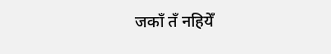जकाँ तँ नहि‍येँ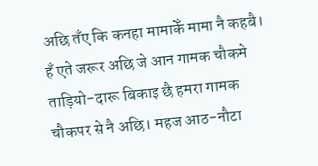अछि‍ तँए कि‍ कनहा मामाकेँ मामा नै कहबै। हँ एते जरूर अछि‍ जे आन गामक चौकमे ताड़ि‍यो-दारू बि‍काइ छै हमरा गामक चौकपर से नै अछि‍। महज आठ-नौटा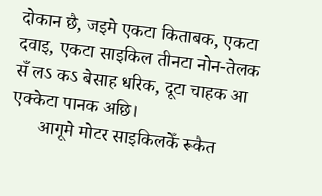दोकान छै, जइमे एकटा कि‍ताबक, एकटा दवाइ, एकटा साइकि‍ल तीनटा नोन-तेलक सँ लऽ कऽ बेसाह धरि‍क, दूटा चाहक आ एक्केटा पानक अछि‍।
      आगूमे मोटर साइकि‍लकेँ रूकैत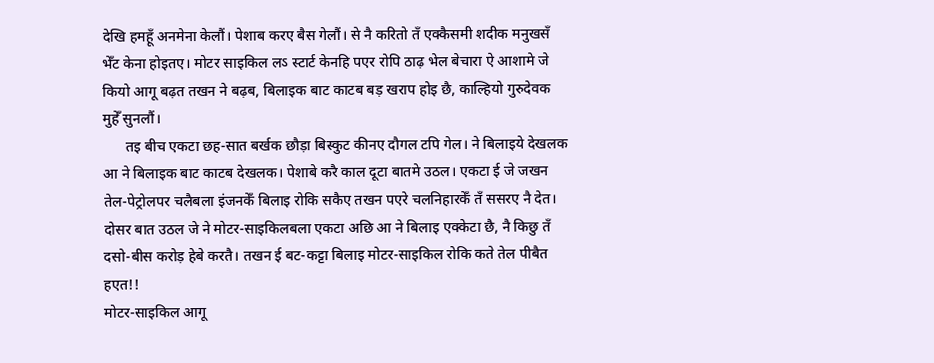देखि‍ हमहूँ अनमेना केलौं। पेशाब करए बैस गेलौं। से नै करि‍तो तँ एक्कैसमी शदीक मनुखसँ भेँट केना होइतए। मोटर साइकि‍ल लऽ स्‍टार्ट केनहि‍ पएर रोपि‍ ठाढ़ भेल बेचारा ऐ आशामे जे कि‍यो आगू बढ़त तखन ने बढ़ब, बि‍लाइक बाट काटब बड़ खराप होइ छै, काल्हि‍यो गुरुदेवक मुहेँ सुनलौं।
      तइ बीच एकटा छह-सात बर्खक छौड़ा बि‍स्‍कुट कीनए दौगल टपि‍ गेल। ने बि‍लाइये देखलक आ ने बि‍लाइक बाट काटब देखलक। पेशाबे करै काल दूटा बातमे उठल। एकटा ई जे जखन तेल-पेट्रोलपर चलैबला इंजनकेँ बि‍लाइ रोकि‍ सकैए तखन पएरे चलनि‍हारकेँ तँ ससरए नै देत। दोसर बात उठल जे ने मोटर-साइकि‍लबला एकटा अछि‍ आ ने बि‍लाइ एक्केटा छै, नै कि‍छु तँ दसो-बीस करोड़ हेबे करतै। तखन ई बट-कट्टा बि‍लाइ मोटर-साइकि‍ल रोकि‍ कते तेल पीबैत हएत!!
मोटर-साइकि‍ल आगू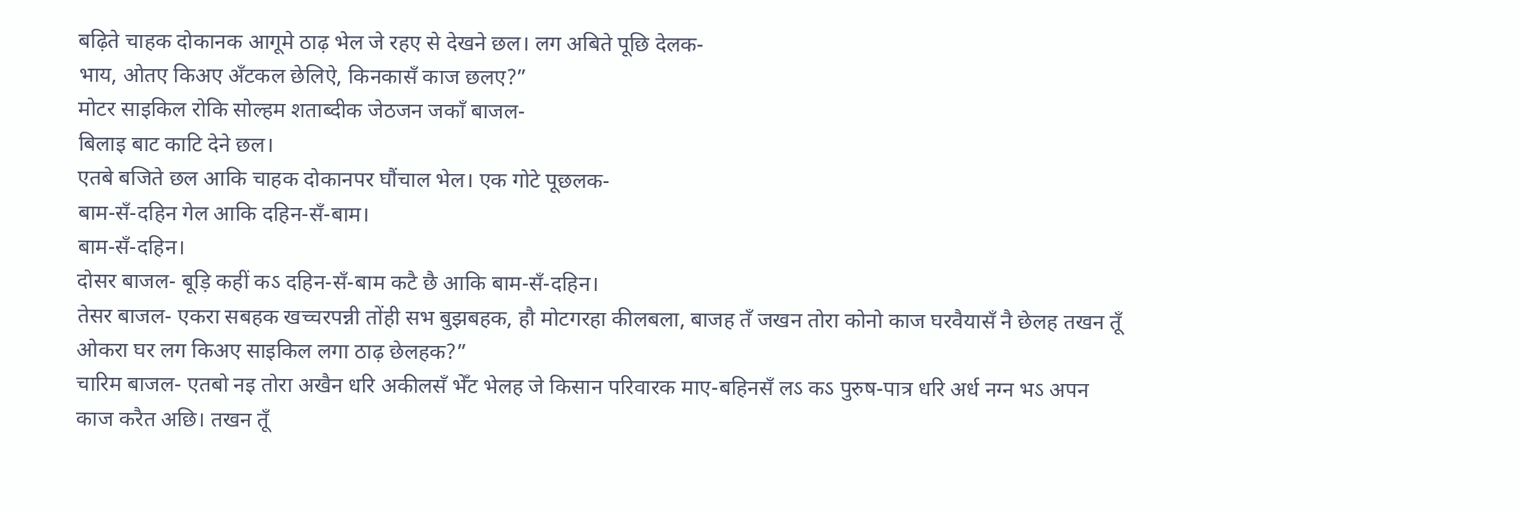बढ़ि‍ते चाहक दोकानक आगूमे ठाढ़ भेल जे रहए से देखने छल। लग अबि‍ते पूछि‍ देलक-
भाय, ओतए कि‍अए अँटकल छेलि‍ऐ, कि‍नकासँ काज छलए?”
मोटर साइकि‍ल रोकि‍ सोल्हम शताब्‍दीक जेठजन जकाँ बाजल-
बि‍लाइ बाट काटि‍ देने छल।
एतबे बजि‍ते छल आकि‍ चाहक दोकानपर घौंचाल भेल। एक गोटे पूछलक-
बाम-सँ-दहि‍न गेल आकि‍ दहि‍न-सँ-बाम।
बाम-सँ-दहि‍न।
दोसर बाजल- बूड़ि‍ कहीं कऽ दहि‍न-सँ-बाम कटै छै आकि‍ बाम-सँ-दहि‍न।
तेसर बाजल- एकरा सबहक खच्‍चरपन्नी तोंही सभ बुझबहक, हौ मोटगरहा कीलबला, बाजह तँ जखन तोरा कोनो काज घरवैयासँ नै छेलह तखन तूँ ओकरा घर लग कि‍अए साइकि‍ल लगा ठाढ़ छेलहक?”
चारि‍म बाजल- एतबो नइ तोरा अखैन धरि‍ अकीलसँ भेँट भेलह जे कि‍सान परि‍वारक माए-बहि‍नसँ लऽ कऽ पुरुष-पात्र धरि‍ अर्ध नग्‍न भऽ अपन काज करैत अछि‍। तखन तूँ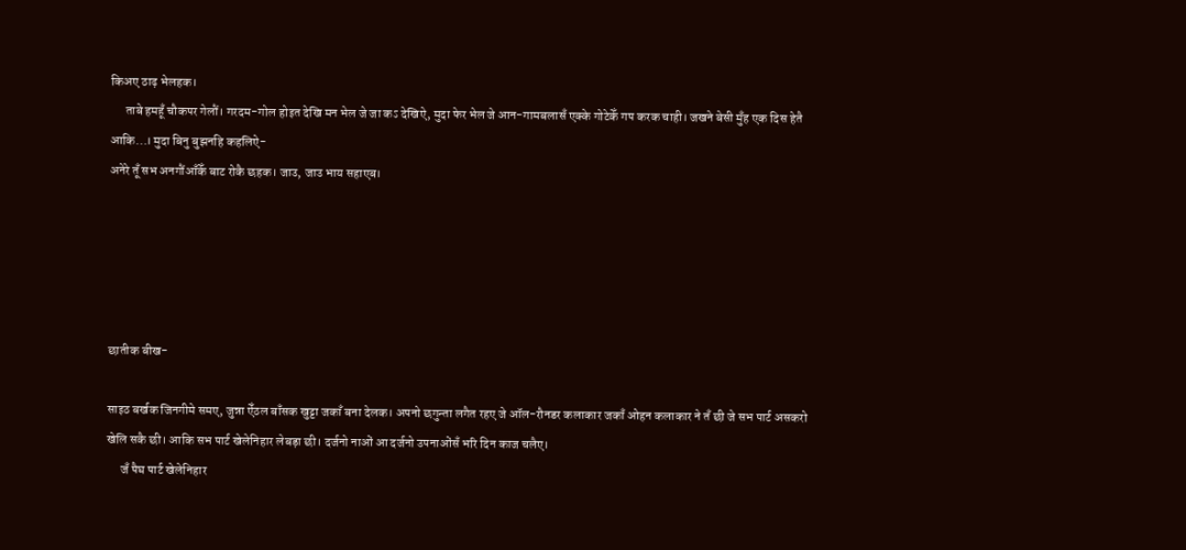कि‍अए ठाढ़ भेलहक।
      ताबे हमहूँ चौकपर गेलौं। गरदम-गोल होइत देखि‍ मन भेल जे जा कऽ देखि‍ऐ, मुदा फेर भेल जे आन-गामबलासँ एक्के गोटेकेँ गप करक चाही। जखने बेसी मुँह एक दि‍स हेतै आकि‍...। मुदा बि‍नु बुझनहि‍ कहलि‍ऐ-
अनेरे तूँ सभ अनगौंआँकेँ बाट रोकै छहक। जाउ, जाउ भाय सहाएब।





छातीक बीख-

साइठ बर्खक जि‍नगीमे समए, जुन्ना ऐँठल बाँसक खुट्टा जकाँ बना देलक। अपनो छगुन्‍ता लगैत रहए जे ऑल-रौनडर कलाकार जकाँ ओहन कलाकार ने तँ छी जे सभ पार्ट असकरो खेलि‍ सकै छी। आकि‍ सभ पार्ट खेलेनि‍हार लेबड़ा छी। दर्जनो नाओं आ दर्जनो उपनाओंसँ भरि‍ दि‍न काज चलैए।
      जँ पैघ पार्ट खेलेनि‍हार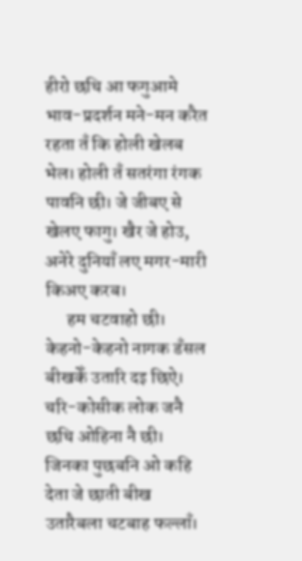हीरो छथि‍ आ फगुआमे भाव-प्रदर्शन मने-मन करैत रहता तँ कि‍ होली खेलब भेल। होली तँ सतरंगा रंगक पावनि‍ छी। जे जीबए से खेलए फागु। खैर जे होउ, अनेरे दुनि‍याँ लए मगर-मारी कि‍अए करब।
      हम चटवाहो छी। केहनो-केहनो नागक डँसल बीखकेँ उतारि‍‍ दइ छि‍ऐ। चरि‍-कोसीक लोक जनै छथि‍ ओहि‍ना नै छी। जि‍नका पुछबनि‍ ओ कहि‍ देता जे छाती बीख उतारैबला चटबाह फल्लाँ।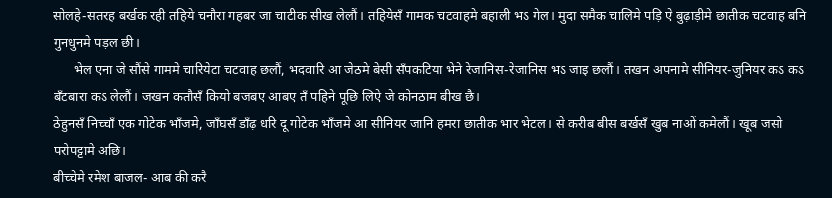सोलहे-सतरह बर्खक रही तहि‍ये चनौरा गहबर जा चाटीक सीख लेलौं। तहि‍येसँ गामक चटवाहमे बहाली भऽ गेल। मुदा समैक चालि‍मे पड़ि‍ ऐ बुढ़ाड़ीमे छातीक चटवाह बनि‍ गुनधुनमे पड़ल छी।
      भेल एना जे सौंसे गाममे चारि‍येटा चटवाह छलौं, भदवारि‍ आ जेठमे बेसी सँपकटि‍या भेने रेजानि‍स-रेजानि‍स भऽ जाइ छलौं। तखन अपनामे सीनि‍यर-जुनि‍यर कऽ कऽ बँटबारा कऽ लेलौं। जखन कतौसँ कि‍यो बजबए आबए तँ‍ पहि‍ने पूछि‍ लि‍ऐ जे कोनठाम बीख छै।
ठेहुनसँ नि‍च्‍चाँ एक गोटेक भाँजमे, जाँघसँ डाँढ़ धरि‍ दू गोटेक भाँजमे आ सीनि‍यर जानि‍ हमरा छातीक भार भेटल। से करीब बीस बर्खसँ खुब नाओं कमेलौं। खूब जसो परोपट्टामे अछि‍।
बीच्‍चेमे रमेश बाजल- आब की करै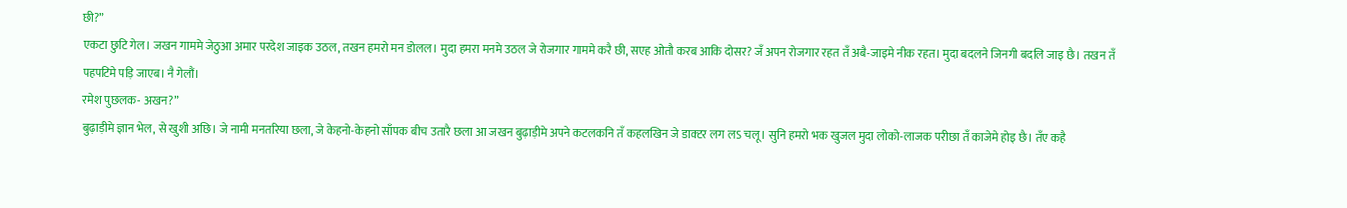छी?”
एकटा छुटि‍ गेल। जखन गाममे जेठुआ अमार परदेश जाइक उठल, तखन हमरो मन डोलल। मुदा हमरा मनमे उठल जे रोजगार गाममे करै छी, सएह ओतौ करब आकि‍ दोसर? जँ अपन रोजगार रहत तँ अबै-जाइमे नीक रहत। मुदा बदलने जि‍नगी बदलि‍ जाइ छै। तखन तँ पहपटि‍मे पड़ि‍ जाएब। नै गेलौं।
रमेश पुछलक- अखन?”
बुढ़ाड़ीमे ज्ञान भेल, से खुशी अछि‍। जे नामी मनतरि‍या छला, जे केहनो-केहनो साँपक बीच उतारै छला आ जखन बुढ़ाड़ीमे अपने कटलकनि‍ तँ कहलखि‍न जे डाक्‍टर लग लऽ चलू। सुनि‍ हमरो भक खुजल मुदा लोको-लाजक परीछा तँ काजेमे होइ छै। तँए कहै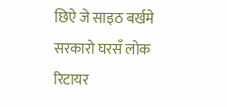छि‍ऐ जे साइठ बर्खमे सरकारो घरसँ लोक रि‍टायर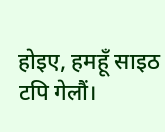होइए, हमहूँ साइठ टपि‍ गेलौं।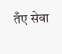तँए सेवा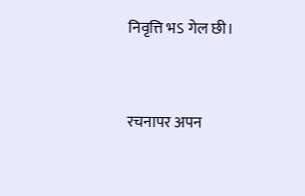नि‍वृत्ति‍ भऽ गेल छी।


रचनापर अपन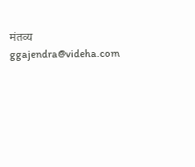मंतव्य ggajendra@videha.com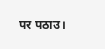पर पठाउ।